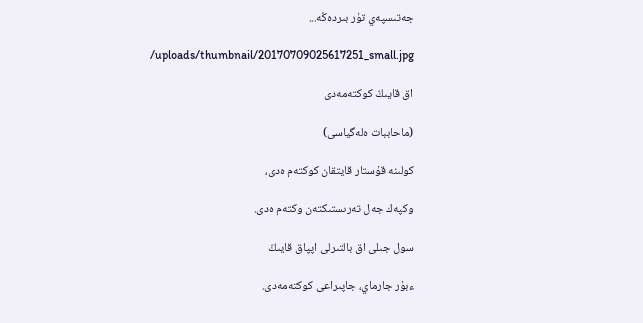جەتىسپەي تۇر بىردەڭە...

/uploads/thumbnail/20170709025617251_small.jpg

اق قايىڭ كوكتەمەدى

(ماحاببات ەلەگياسى)

كولىنە قۇستار قايتقان كوكتەم ەدى،

وكپەك جەل تەرىستىكتەن وكتەم ەدى.

سول جىلى اق بالتىرلى اپپاق قايىڭ

ءبۇر جارماي، جاپىراعى كوكتەمەدى.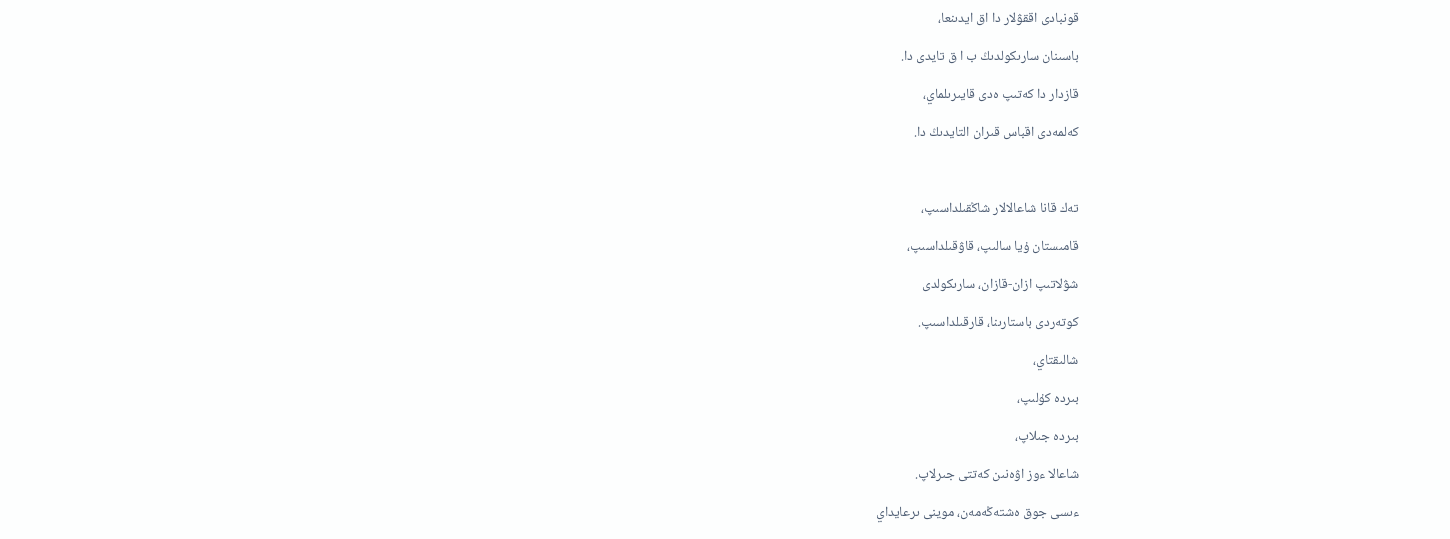قونبادى اققۋلار دا اق ايدىنعا،

باسىنان سارىكولدىڭ ب ا ق تايدى دا.

قازدار دا كەتىپ ەدى قايىرىلماي،

كەلمەدى اقباس قىران التايدىڭ دا.



تەك قانا شاعالالار شاڭقىلداسىپ،

قامىستان ۇيا سالىپ، قاۋقىلداسىپ،

شۋلاتىپ ازان-قازان، سارىكولدى

كوتەردى باستارىنا، قارقىلداسىپ.

شالىقتاي،

بىردە كۇلىپ،

بىردە جىلاپ،

شاعالا ءوز اۋەنىن كەتتى جىرلاپ.

ءىسى جوق ەشتەڭەمەن، موينى ىرعايداي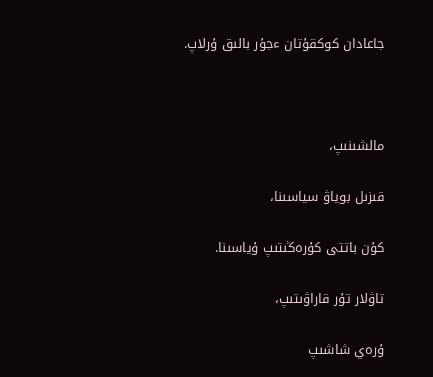جاعادان كوكقۇتان ءجۇر بالىق ۇرلاپ.



مالشىنىپ،

قىزىل بوياۋ سياسىنا،

كۇن باتتى كۇرەڭىتىپ ۇياسىنا.

تاۋلار تۇر قاراۋىتىپ،

ۇرەي شاشىپ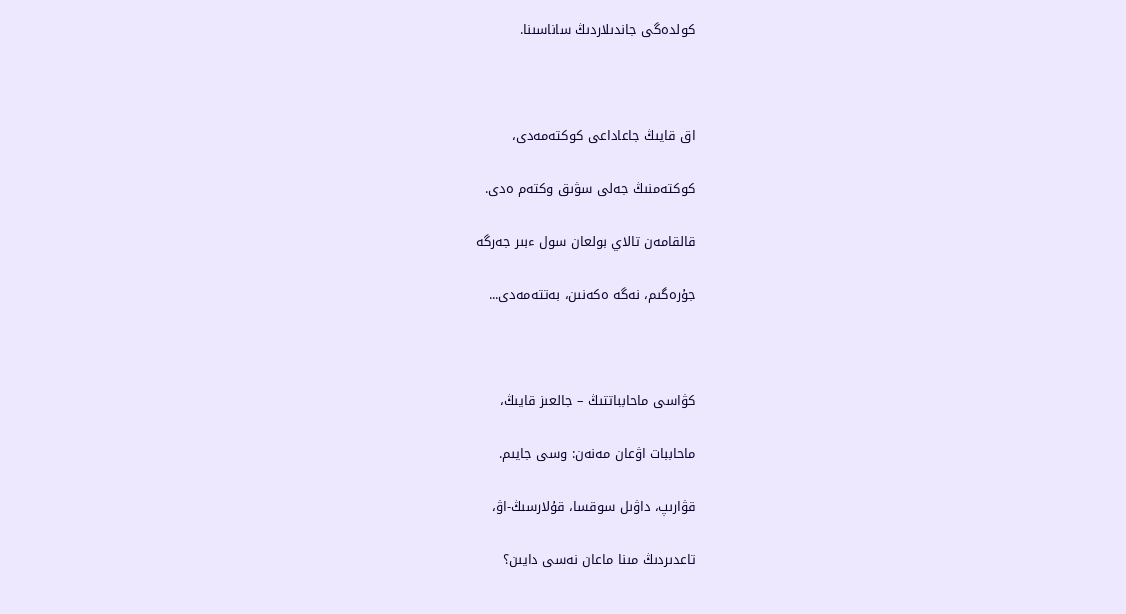كولدەگى جاندىلاردىڭ ساناسىنا.



اق قايىڭ جاعاداعى كوكتەمەدى،

كوكتەمنىڭ جەلى سۋىق وكتەم ەدى.

قالقامەن تالاي بولعان سول ءبىر جەرگە

جۇرەگىم، نەگە ەكەنىن، بەتتەمەدى...



كۋاسى ماحابباتتىڭ – جالعىز قايىڭ،

ماحاببات اۋعان مەنەن: وسى جايىم.

قۋارىپ، داۋىل سوقسا، قۇلارسىڭ-اۋ،

تاعدىردىڭ مىنا ماعان نەسى دايىن؟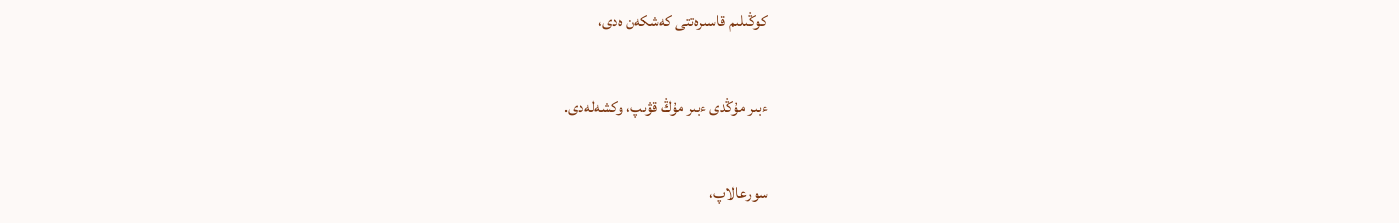كوڭىلىم قاسىرەتتى كەشكەن ەدى،

ءبىر مۇڭدى ءبىر مۇڭ قۋىپ، وكشەلەدى.

سورعالاپ،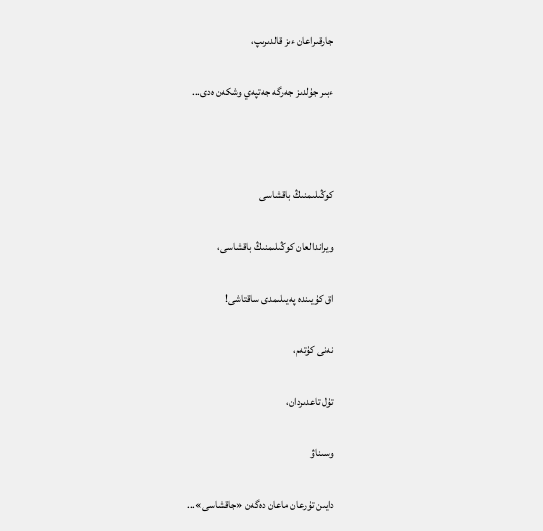جارقىراعان ءىز قالدىرىپ،

ءبىر جۇلدىز جەرگە جەتپەي وشكەن ەدى...



كوڭىلىمنىڭ باقشاسى

ويراندالعان كوڭىلىمنىڭ باقشاسى،

اق كۇيىندە پەيىلىمدى ساقتاشى!

نەنى كۇتەم،

تۇل تاعدىردان،

وسىناۋ

دايىن تۇرعان ماعان دەگەن «جاقشاسى»...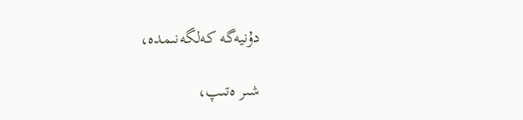دۇنيەگە كەلگەنىمدە،

شىر ەتىپ،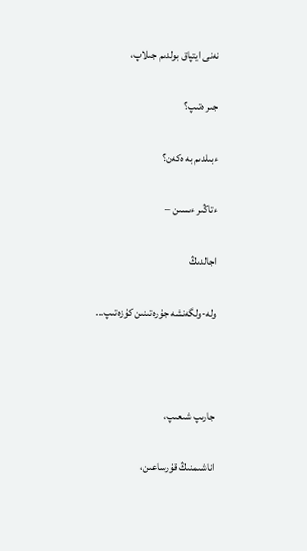نەنى ايتپاق بولدىم جىلاپ،

جىر ەتىپ؟

ءبىلدىم بە ەكەن؟

ءتاڭىر ءىسىن –

اجالدىڭ

ولە-ولگەنشە جۇرەتىنىن كۇزەتىپ...



جارىپ شىعىپ،

اناشىمنىڭ قۇرساعىن،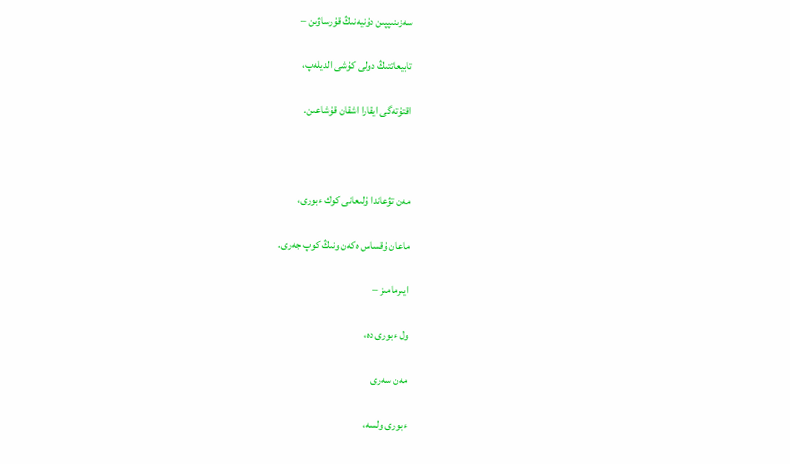سەزىنىپپىن دۇنيەنىڭ قۇرساۋىن –

تابيعاتتىڭ دولى كۇشى الديلەپ،

اقتۇتەگى ايقارا اشقان قۇشاعىن.



مەن تۋعاندا ۇلىعانى كوك ءبورى،

ماعان ۇقساس ەكەن ونىڭ كوپ جەرى.

ايىرمامىز –

ول ءبورى دە،

مەن سەرى

ءبورى ولسە،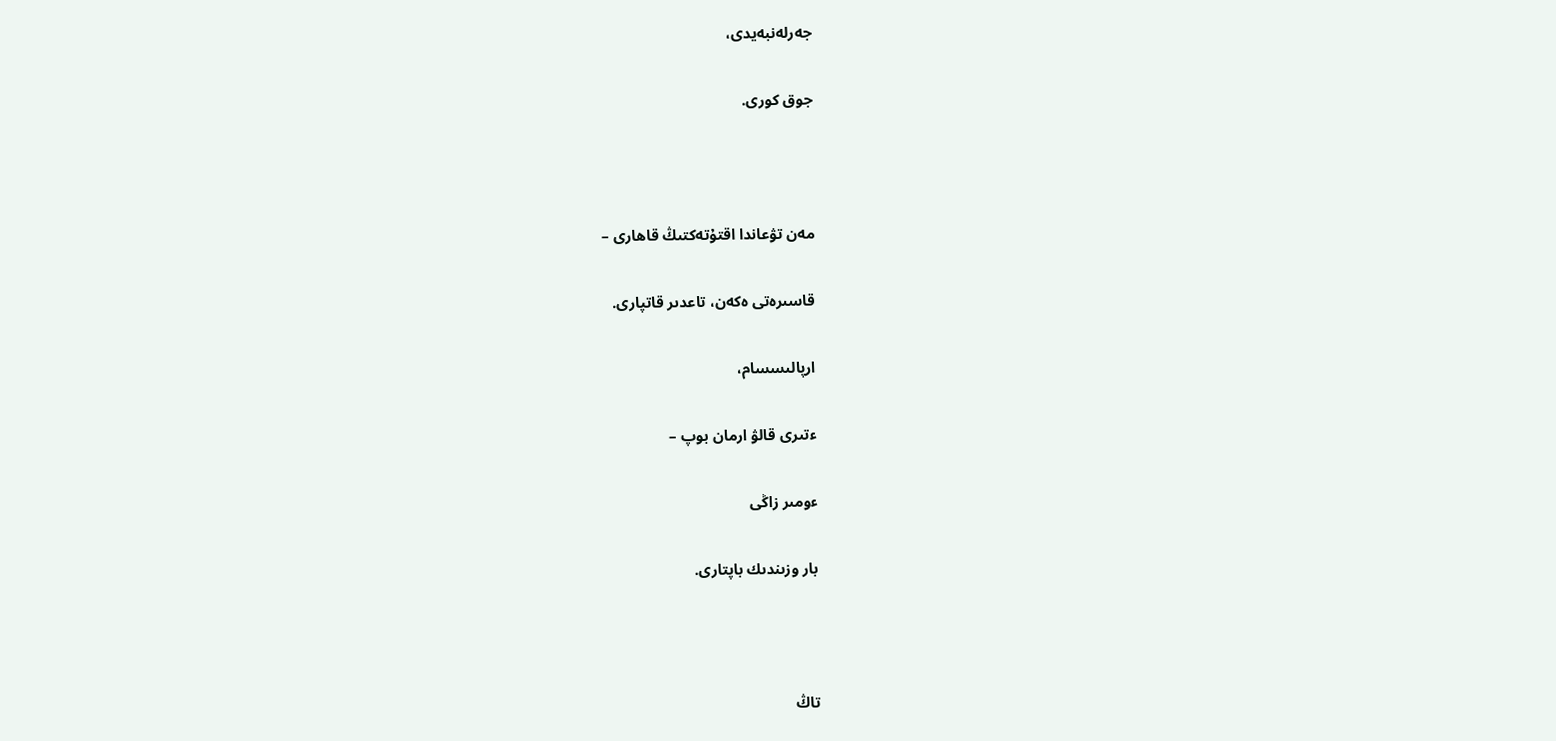جەرلەنبەيدى،

جوق كورى.



مەن تۋعاندا اقتۇتەكتىڭ قاھارى –

قاسىرەتى ەكەن، تاعدىر قاتپارى.

ارپالىسسام،

ءتىرى قالۋ ارمان بوپ –

ءومىر زاڭى

بار وزىندىك باپتارى.



تاڭ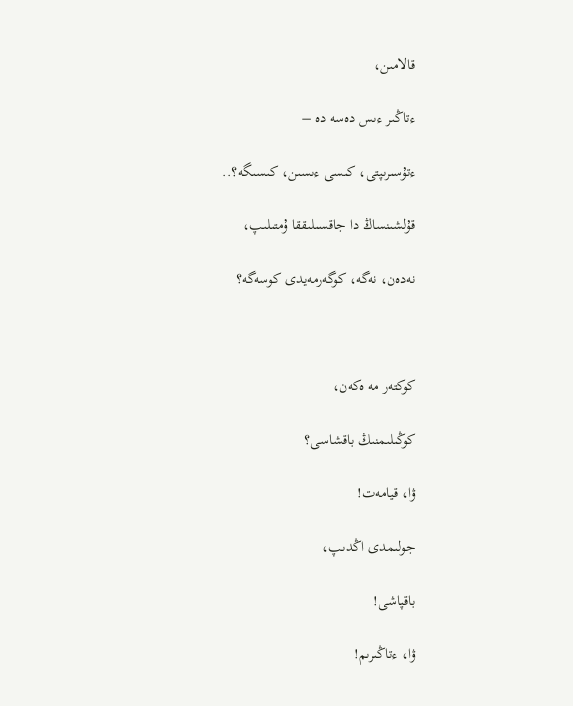قالامىن،

ءتاڭىر ءىس دەسە دە –

ءتۇسىرىپتى، كىسى ءىسىن، كىسىگە؟..

قۇلشىنساڭ دا جاقسىلىققا ۇمتىلىپ،

نەدەن، نەگە، كوگەرمەيدى كوسەگە؟



كوكتەر مە ەكەن،

كوڭىلىمنىڭ باقشاسى؟

ۋا، قيامەت!

جولىمدى اڭدىپ،

باقپاشى!

ۋا، ءتاڭىرىم!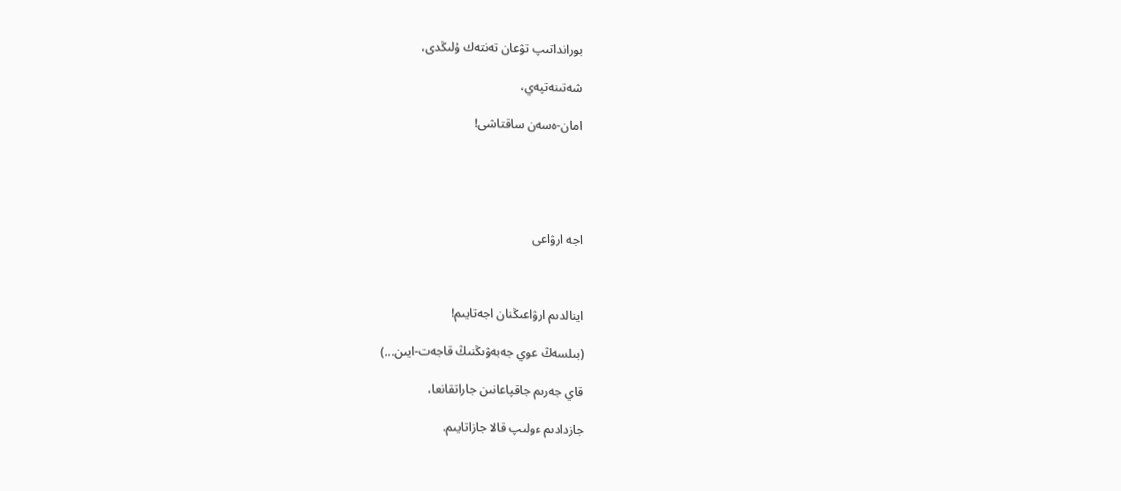بورانداتىپ تۋعان تەنتەك ۇلىڭدى،

شەتىنەتپەي،

امان-ەسەن ساقتاشى!





اجە ارۋاعى



اينالدىم ارۋاعىڭنان اجەتايىم!

(بىلسەڭ عوي جەبەۋىڭنىڭ قاجەت-ايىن...)

قاي جەرىم جاقپاعانىن جاراتقانعا،

جازدادىم ءولىپ قالا جازاتايىم.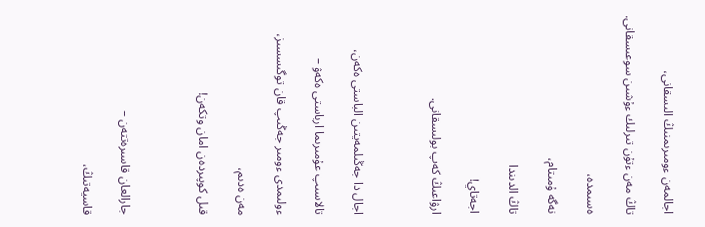اجالمەن ءومىرىمنىڭ الىسقانى،

تاڭ مەن ءتۇن تىرلىك ءۇشىن سوعىسقانى.

ەسىمدە،

نەگە ۇمىتام،

تاڭ الدىندا

اجەتاي!

ارۋاعىڭ كەپ بولىسقانى.



اجال دا جەڭىلمەيتىن الباستى ەكەن،

تالاسىپ عۇمىرىما ارباستى ەكەۋ –

ءولىمدى ءومىر جەڭىپ قان توگىسسىز،

مەن ەدىم،

قىل كوپىردەن امان وتكەن!



جارالعان قاسىرەتتەن –

قاسيەتىڭ،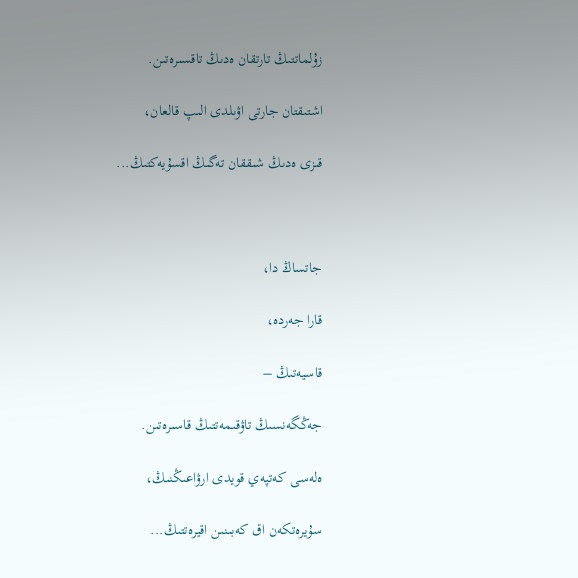زۇلماتتىڭ تارتقان ەدىڭ تاقسىرەتىن.

اشتىقتان جارتى اۋىلدى الىپ قالعان،

قىزى ەدىڭ شىققان تەگىڭ اقسۇيەكتىڭ...



جاتساڭ دا،

قارا جەردە،

قاسيەتىڭ –

جەڭگەنسىڭ تاۋقىمەتتىڭ قاسىرەتىن.

ەلەسى كەتپەي قويدى ارۋاعىڭنىڭ،

سۇيرەتكەن اق كەبىنىن اقيرەتتىڭ...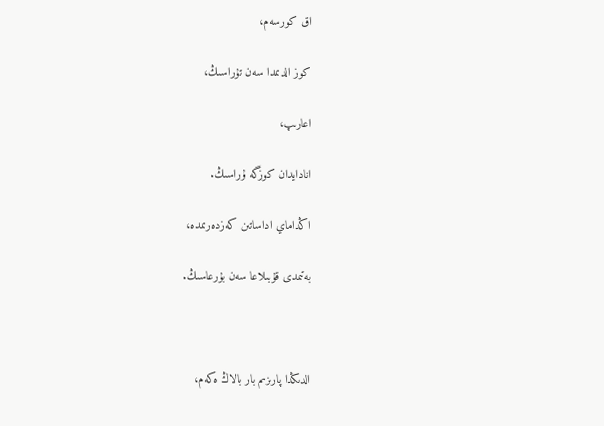اق كورسەم،

كوز الدىمدا سەن تۇراسىڭ،

اعارىپ،

انادايدان كوزگە ۇراسىڭ.

اڭداماي اداساتىن كەزدەرىمدە،

بەتىمدى قۇبىلاعا سەن بۇرعاسىڭ.



الدىڭدا پارىزىم بار بالاڭ ەكەم،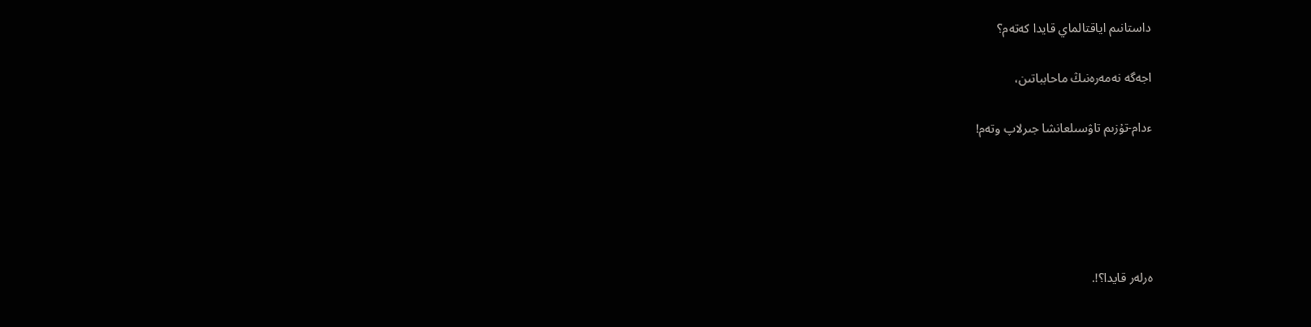داستانىم اياقتالماي قايدا كەتەم؟

اجەگە نەمەرەنىڭ ماحابباتىن،

ءدام-تۇزىم تاۋسىلعانشا جىرلاپ وتەم!





ەرلەر قايدا؟!.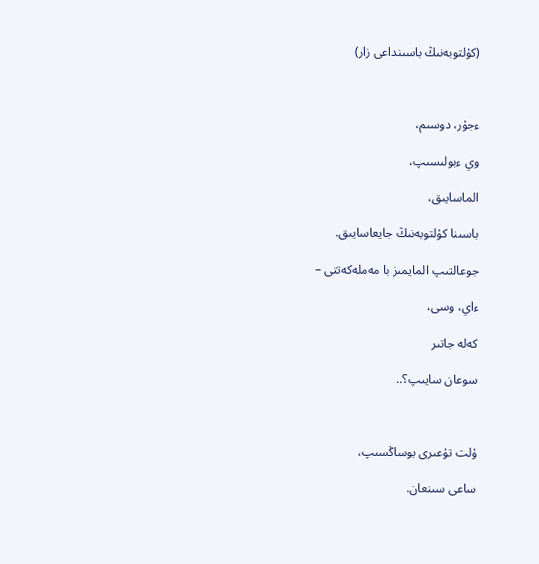(كۇلتوبەنىڭ باسىنداعى زار)



ءجۇر، دوسىم،

وي ءبولىسىپ،

الماسايىق،

باسىنا كۇلتوبەنىڭ جايعاسايىق.

جوعالتىپ المايمىز با مەملەكەتتى –

ءاي، وسى،

كەلە جاتىر

سوعان سايىپ؟..



ۇلت تۇعىرى بوساڭسىپ،

ساعى سىنعان.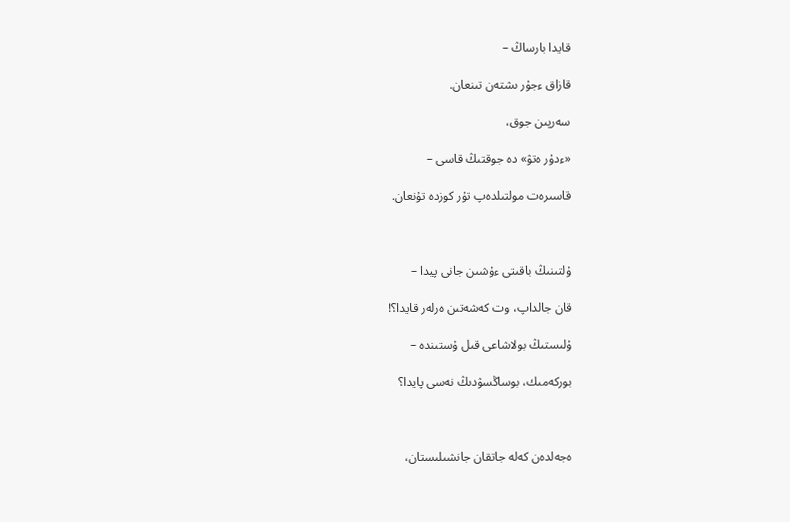قايدا بارساڭ –

قازاق ءجۇر ىشتەن تىنعان.

سەرپىن جوق،

«ءدۇر ەتۋ» دە جوقتىڭ قاسى –

قاسىرەت مولتىلدەپ تۇر كوزدە تۇنعان.



ۇلتىنىڭ باقىتى ءۇشىن جانى پيدا –

قان جالداپ، وت كەشەتىن ەرلەر قايدا؟!

ۇلىستىڭ بولاشاعى قىل ۇستىندە –

بوركەمىك، بوساڭسۋدىڭ نەسى پايدا؟



ەجەلدەن كەلە جاتقان جانشىلىستان،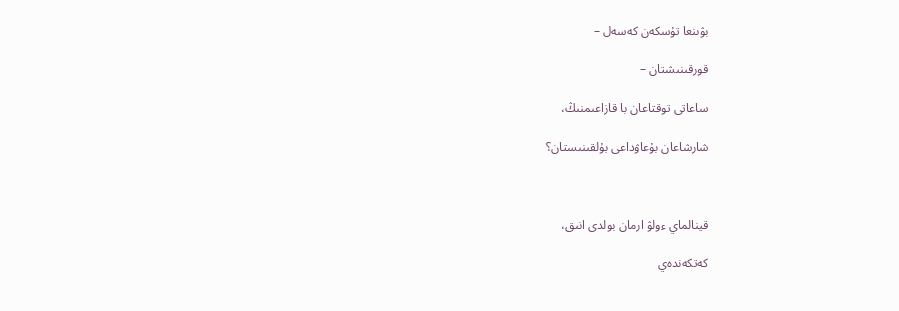بۋىنعا تۇسكەن كەسەل –

قورقىنىشتان –

ساعاتى توقتاعان با قازاعىمنىڭ،

شارشاعان بۇعاۋداعى بۇلقىنىستان؟



قينالماي ءولۋ ارمان بولدى انىق،

كەتكەندەي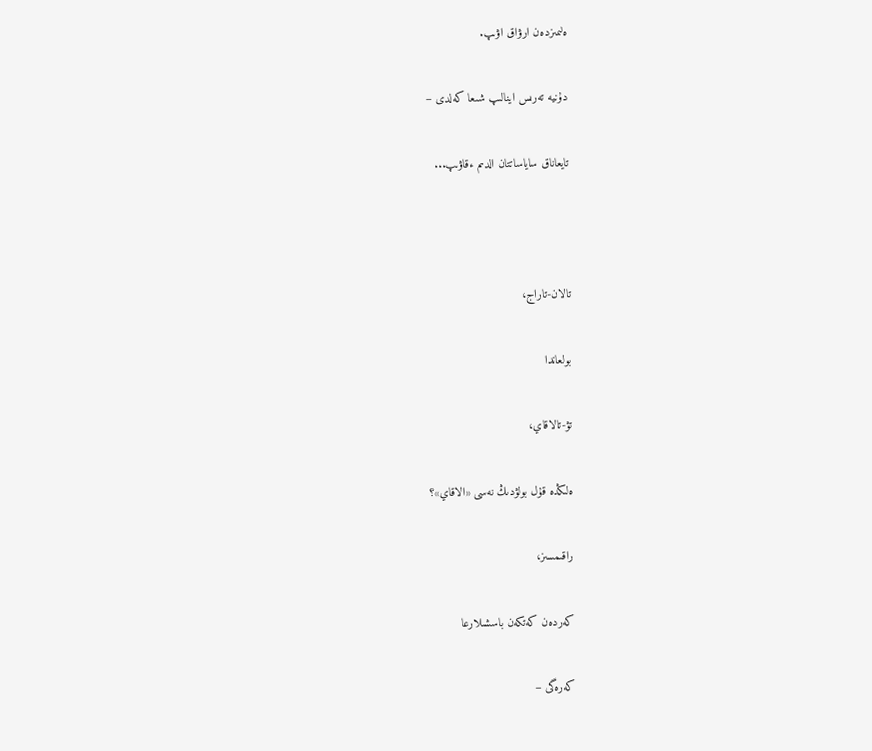ەلىمىزدەن ارۋاق اۋىپ.

دۇنيە تەرىس اينالىپ شىعا كەلدى –

تايعاناق ساياساتتان الدىم ءقاۋىپ...



تالان-تاراج،

بولعاندا

تۋ-تالاقاي،

ەلىڭدە قۇل بولۋدىڭ نەسى «الاقاي»؟

راقىمسىز،

كەردەن كەتكەن باسشىلارعا

كەرەگى –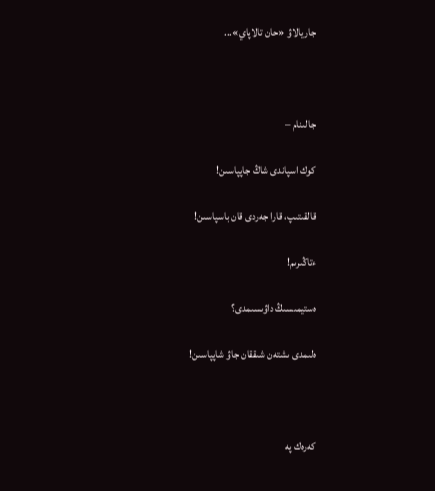جاريالاۋ «حان تالاپاي»...



جالىنام –

كوك اسپاندى شاڭ جاپپاسىن!

قالقىتىپ، قارا جەردى قان باسپاسىن!

ءتاڭىرىم!

ەستيمىسىڭ داۋىسىمدى؟

ەلىمدى ىشتەن شىققان جاۋ شاپپاسىن!



كەرەك پە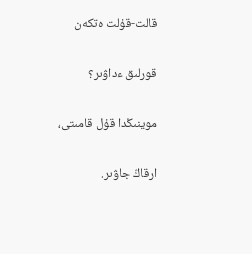قالت-قۇلت ەتكەن

قورلىق ءداۋىر؟

موينىڭدا قۇل قامىتى،

ارقاڭ جاۋىر.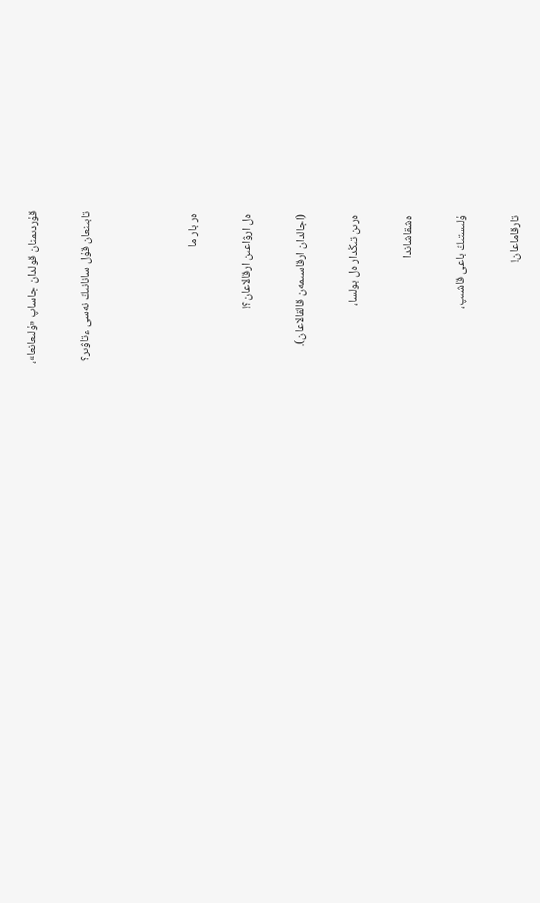قۇردىمنان قولدان جاساپ «ۇلىعانعا»،

تابىنعان قۇل سانانىڭ نەسى ءتاۋىر؟



ەر بار ما

ەل ارۋاعىن ارقالاعان؟!

(اجالدان ارقاسىمەن قالقالاعان).

ەرىن تىڭدار ەل بولسا،

ەشقاشاندا

ۇلىستىڭ باعى قاشىپ،

تارقاماعان!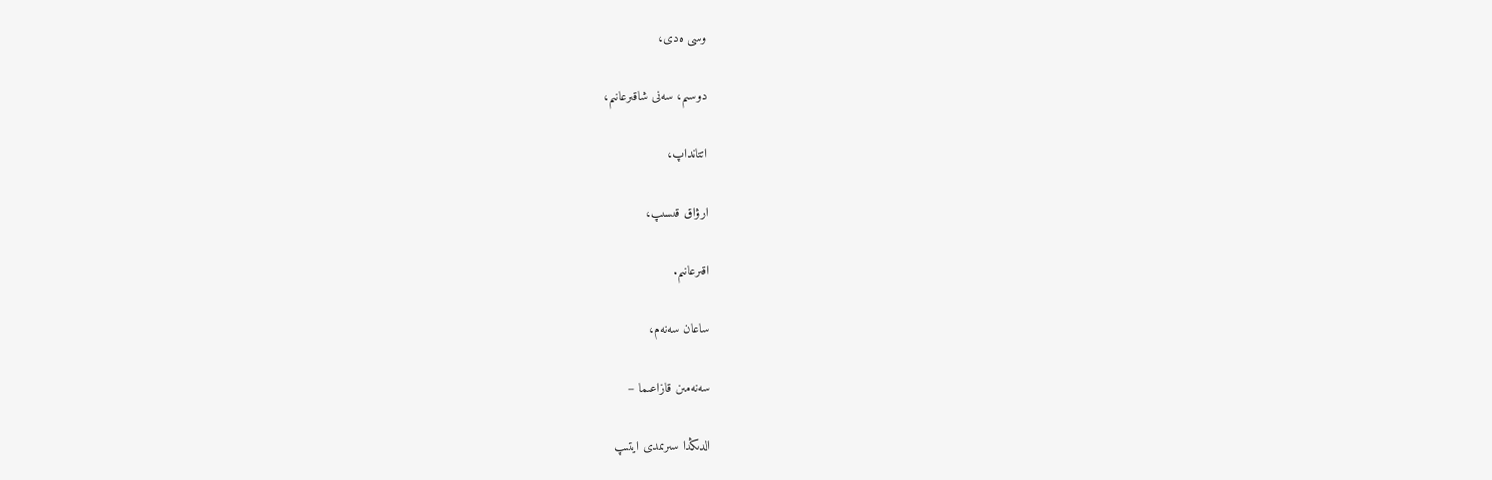وسى ەدى،

دوسىم، سەنى شاقىرعانىم،

اتتانداپ،

ارۋاق قىسىپ،

اقىرعانىم.

ساعان سەنەم،

سەنەمىن قازاعىما –

الدىڭدا سىرىمدى ايتىپ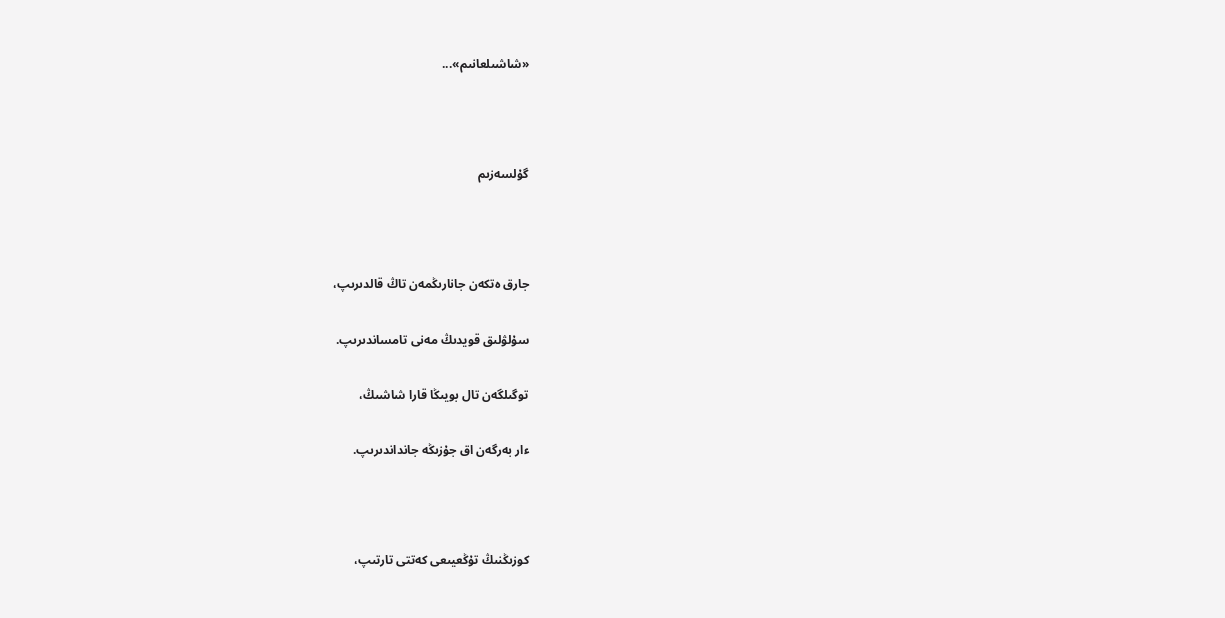«شاشىلعانىم»...



گۇلسەزىم



جارق ەتكەن جانارىڭمەن تاڭ قالدىرىپ،

سۇلۋلىق قويدىڭ مەنى تامساندىرىپ.

توگىلگەن تال بويىڭا قارا شاشىڭ،

ءار بەرگەن اق جۇزىڭە جانداندىرىپ.



كوزىڭنىڭ تۇڭعيىعى كەتتى تارتىپ،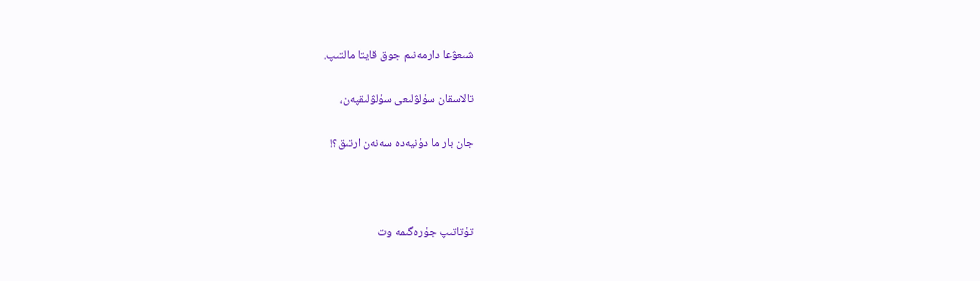شىعۋعا دارمەنىم جوق قايتا مالتىپ.

تالاسقان سۇلۋلىعى سۇلۋلىقپەن،

جان بار ما دۇنيەدە سەنەن ارتىق؟!



تۇتاتىپ جۇرەگىمە وت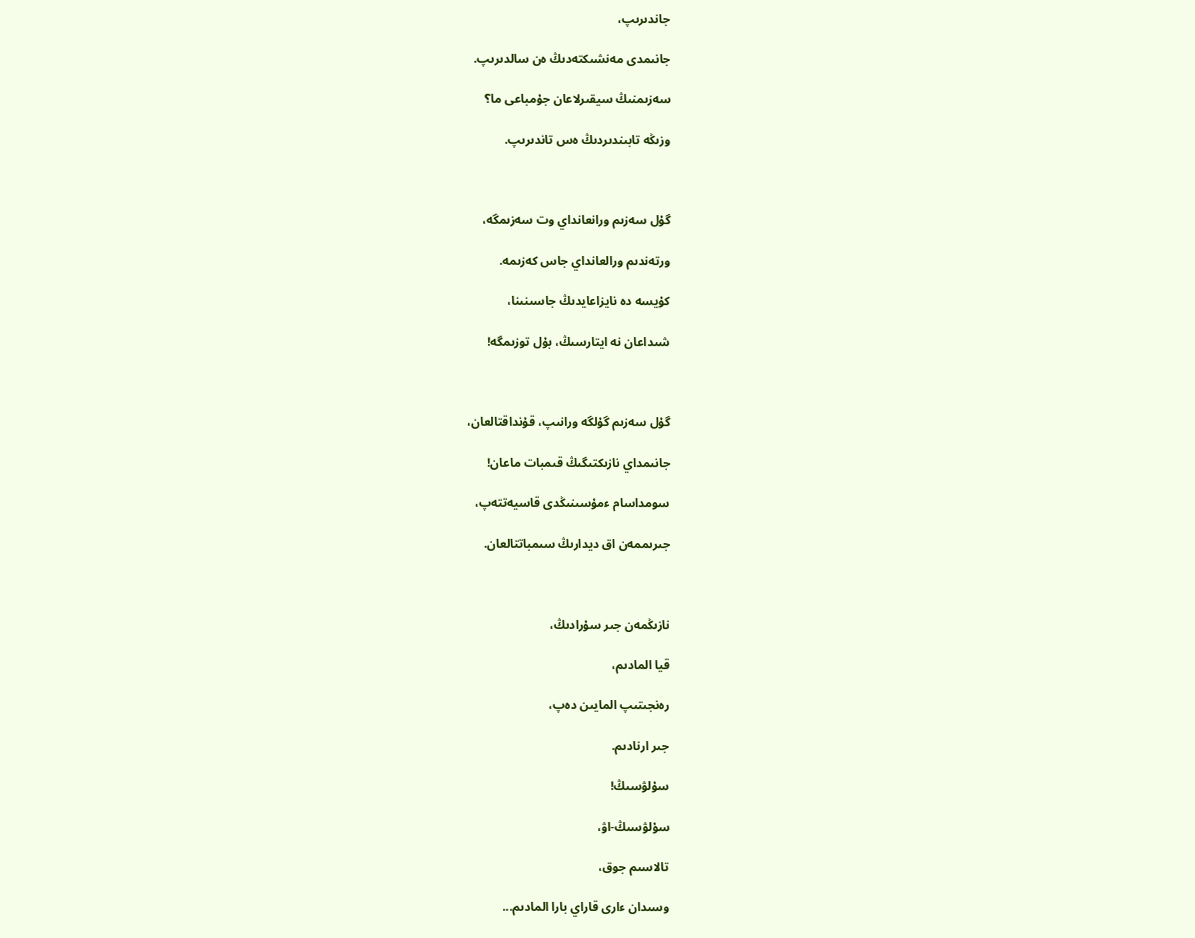جاندىرىپ،

جانىمدى مەنشىكتەدىڭ ەن سالدىرىپ.

سەزىمنىڭ سيقىرلاعان جۇمباعى ما؟

وزىڭە تابىندىردىڭ ەس تاندىرىپ.



گۇل سەزىم ورانعانداي وت سەزىمگە،

ورتەندىم ورالعانداي جاس كەزىمە.

كۇيسە دە نايزاعايدىڭ جاسىنىنا،

شىداعان نە ايتارسىڭ، بۇل توزىمگە!



گۇل سەزىم گۇلگە ورانىپ، قۇنداقتالعان،

جانىمداي نازىكتىگىڭ قىمبات ماعان!

سومداسام ءمۇسىنىڭدى قاسيەتتەپ،

جىرىممەن اق ديدارىڭ سىمباتتالعان.



نازىڭمەن جىر سۇرادىڭ،

قيا المادىم،

رەنجىتىپ المايىن دەپ،

جىر ارنادىم.

سۇلۋسىڭ!

سۇلۋسىڭ-اۋ،

تالاسىم جوق،

وسىدان ءارى قاراي بارا المادىم...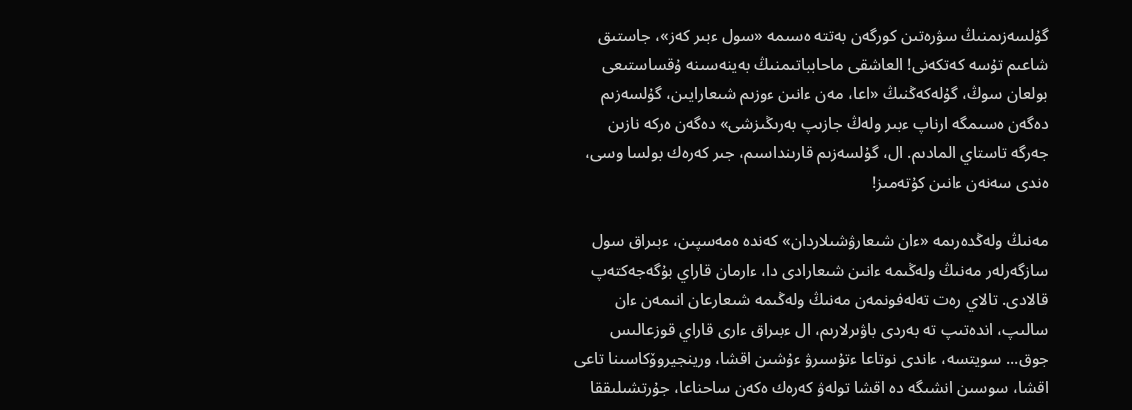گۇلسەزىمنىڭ سۋرەتىن كورگەن بەتتە ەسىمە «سول ءبىر كەز»، جاستىق شاعىم تۇسە كەتكەنى! العاشقى ماحابباتىمنىڭ بەينەسىنە ۇقساستىعى بولعان سوڭ، گۇلەكەڭنىڭ «اعا، مەن ءانىن ءوزىم شىعارايىن، گۇلسەزىم دەگەن ەسىمگە ارناپ ءبىر ولەڭ جازىپ بەرىڭىزشى» دەگەن ەركە نازىن جەرگە تاستاي المادىم. ال، گۇلسەزىم قارىنداسىم، جىر كەرەك بولسا وسى، ەندى سەنەن ءانىن كۇتەمىز!

مەنىڭ ولەڭدەرىمە «ءان شىعارۋشىلاردان» كەندە ەمەسپىن، ءبىراق سول سازگەرلەر مەنىڭ ولەڭىمە ءانىن شىعارادى دا، ءارمان قاراي بۇگەجەكتەپ قالادى. تالاي رەت تەلەفونمەن مەنىڭ ولەڭىمە شىعارعان انىمەن ءان سالىپ، اندەتىپ تە بەردى باۋىرلارىم، ال ءبىراق ءارى قاراي قوزعالىس جوق... سويتسە، ءاندى نوتاعا ءتۇسىرۋ ءۇشىن اقشا، ورينجيروۆكاسىنا تاعى اقشا، سوسىن انشىگە دە اقشا تولەۋ كەرەك ەكەن ساحناعا، جۇرتشىلىققا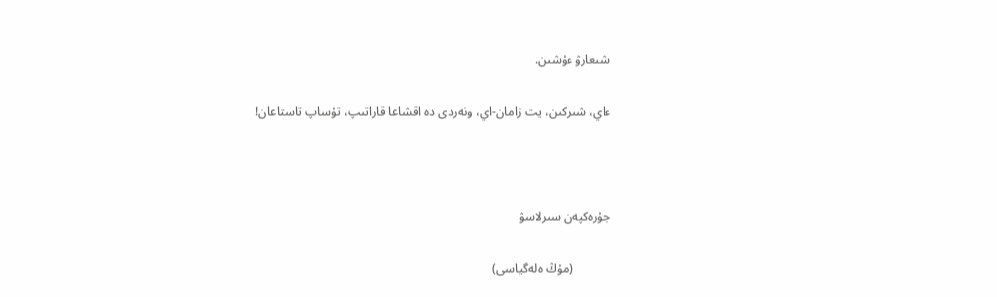شىعارۋ ءۇشىن.

ءاي، شىركىن، يت زامان-اي، ونەردى دە اقشاعا قاراتىپ، تۇساپ تاستاعان!



جۇرەكپەن سىرلاسۋ

            (مۇڭ ەلەگياسى)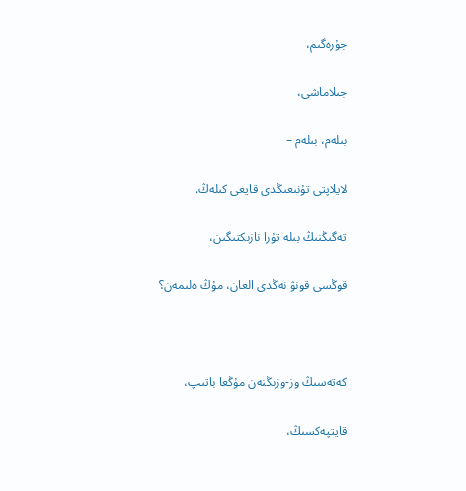جۇرەگىم،

جىلاماشى،

بىلەم، بىلەم –

لايلاپتى تۇنىعىڭدى قايعى كىلەڭ.

تەگىڭنىڭ بىلە تۇرا نازىكتىگىن،

قوڭسى قونۋ نەڭدى العان، مۇڭ ەلىمەن؟



كەتەسىڭ وز-وزىڭنەن مۇڭعا باتىپ،

قايتپەكسىڭ،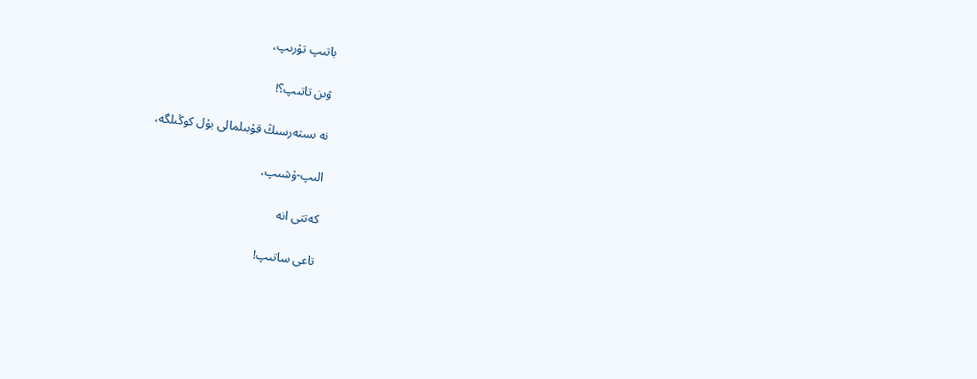باتىپ تۇرىپ،

ۋىن تاتىپ؟!

نە ىستەرسىڭ قۇبىلمالى بۇل كوڭىلگە،

الىپ-ۇشىپ،

كەتتى انە

تاعى ساتىپ!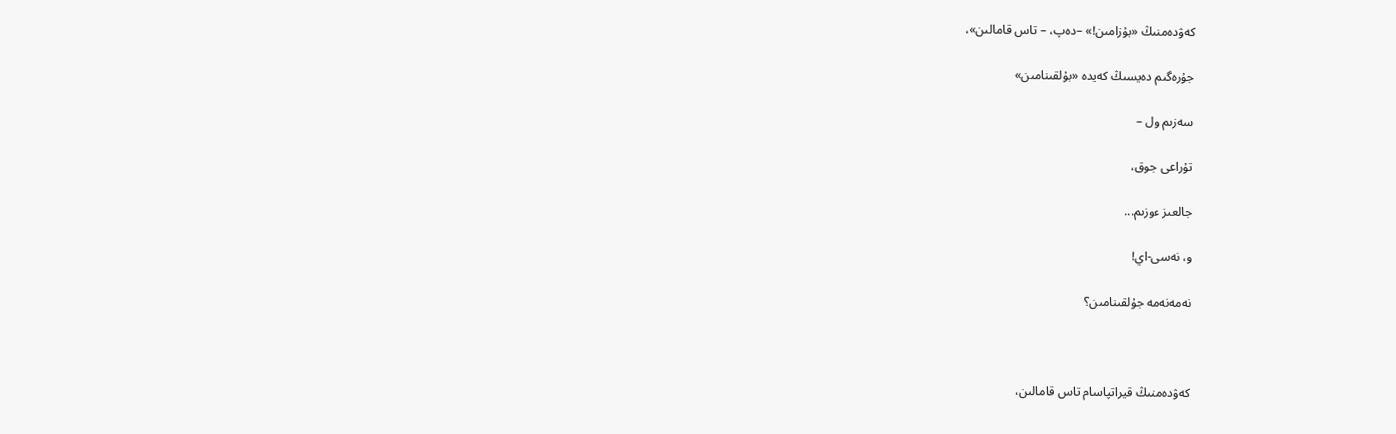كەۋدەمنىڭ «بۇزامىن!» –دەپ، – تاس قامالىن»،

جۇرەگىم دەيسىڭ كەيدە «بۇلقىنامىن»

سەزىم ول –

تۇراعى جوق،

جالعىز ءوزىم...

و، نەسى-اي!

نەمەنەمە جۇلقىنامىن؟



كەۋدەمنىڭ قيراتپاسام تاس قامالىن،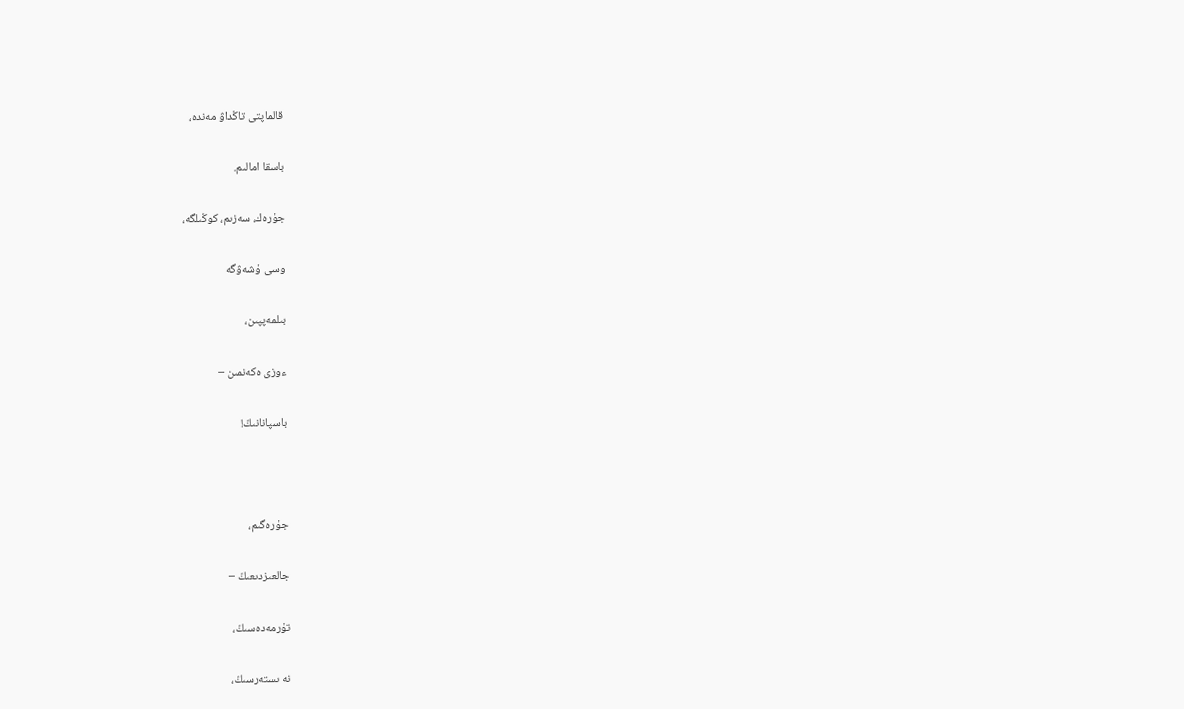قالماپتى تاڭداۋ مەندە،

باسقا امالىم.

جۇرەك، سەزىم، كوڭىلگە،

وسى ۇشەۋگە

بىلمەپپىن،

ءوزى ەكەنمىن –

باسپانانىڭ!



جۇرەگىم،

جالعىزدىعىڭ –

تۇرمەدەسىڭ،

نە ىستەرسىڭ،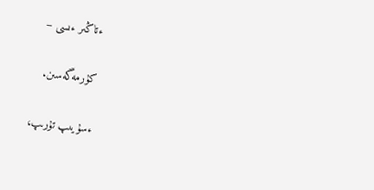ءتاڭىر ءىسى –

كۇرمەگەسىن.

ءسۇيىپ تۇرىپ،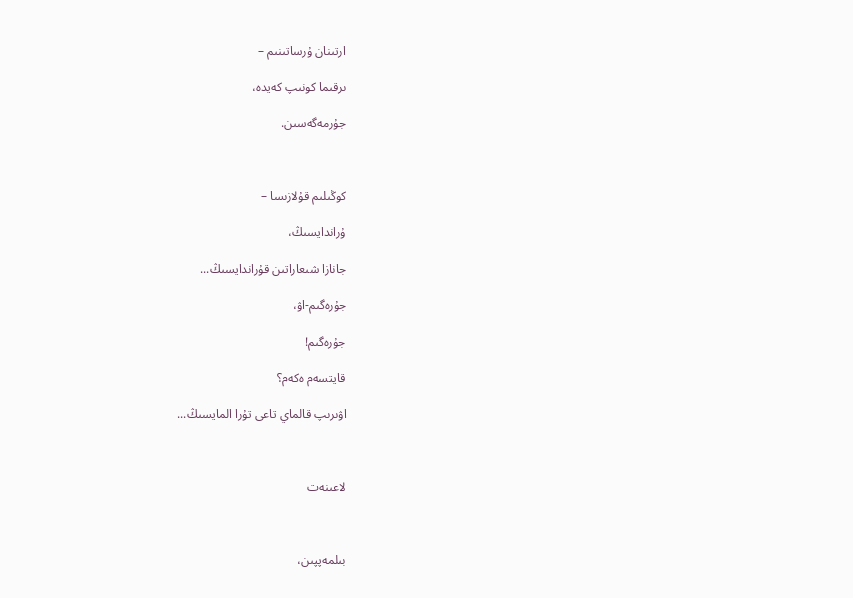ارتىنان ۇرساتىنىم –

ىرقىما كونىپ كەيدە،

جۇرمەگەسىن.



كوڭىلىم قۇلازىسا –

ۇراندايسىڭ،

جانازا شىعاراتىن قۇراندايسىڭ...

جۇرەگىم-اۋ،

جۇرەگىم!

قايتسەم ەكەم؟

اۋىرىپ قالماي تاعى تۇرا المايسىڭ...



لاعىنەت



بىلمەپپىن،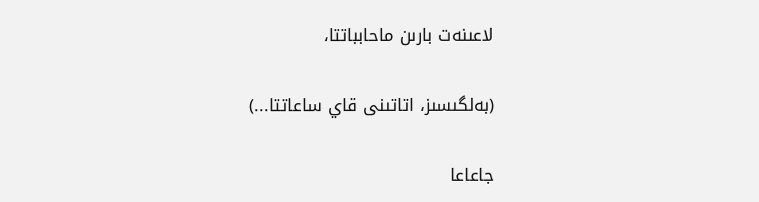لاعىنەت بارىن ماحابباتتا،

(بەلگىسىز، اتاتىنى قاي ساعاتتا...)

جاعاعا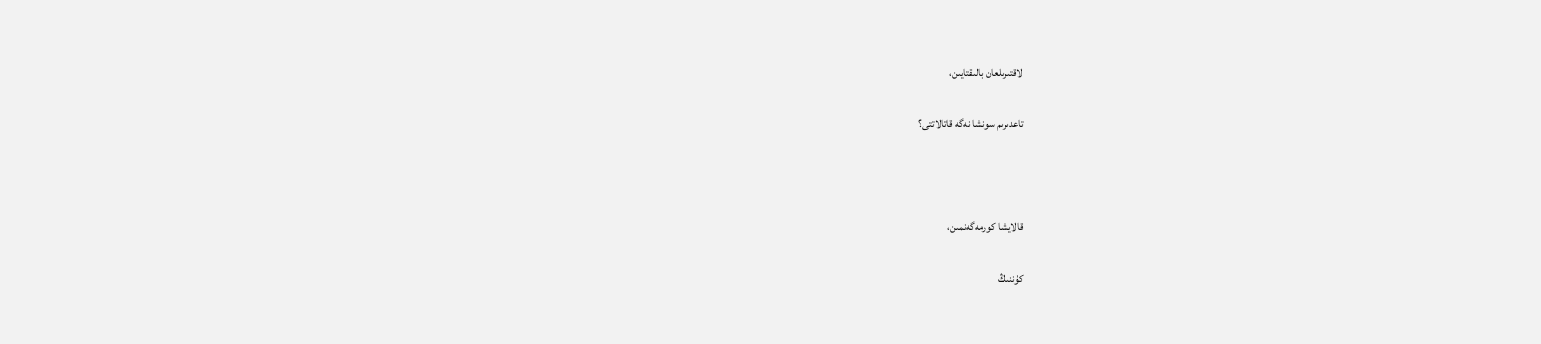لاقتىرىلعان بالىقتايىن،

تاعدىرىم سونشا نەگە قاتالاتتى؟



قالايشا كورمەگەنمىن،

كۇننىڭ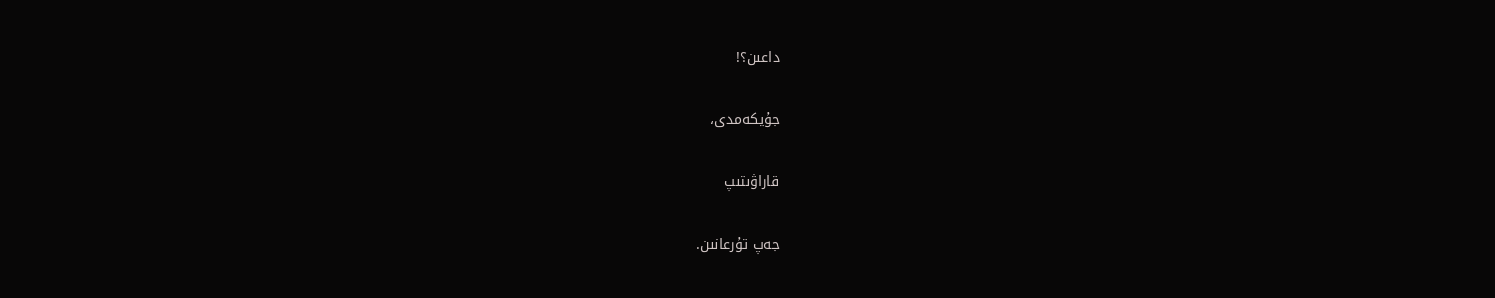داعىن؟!

جۇيكەمدى،

قاراۋىتىپ

جەپ تۇرعانىن.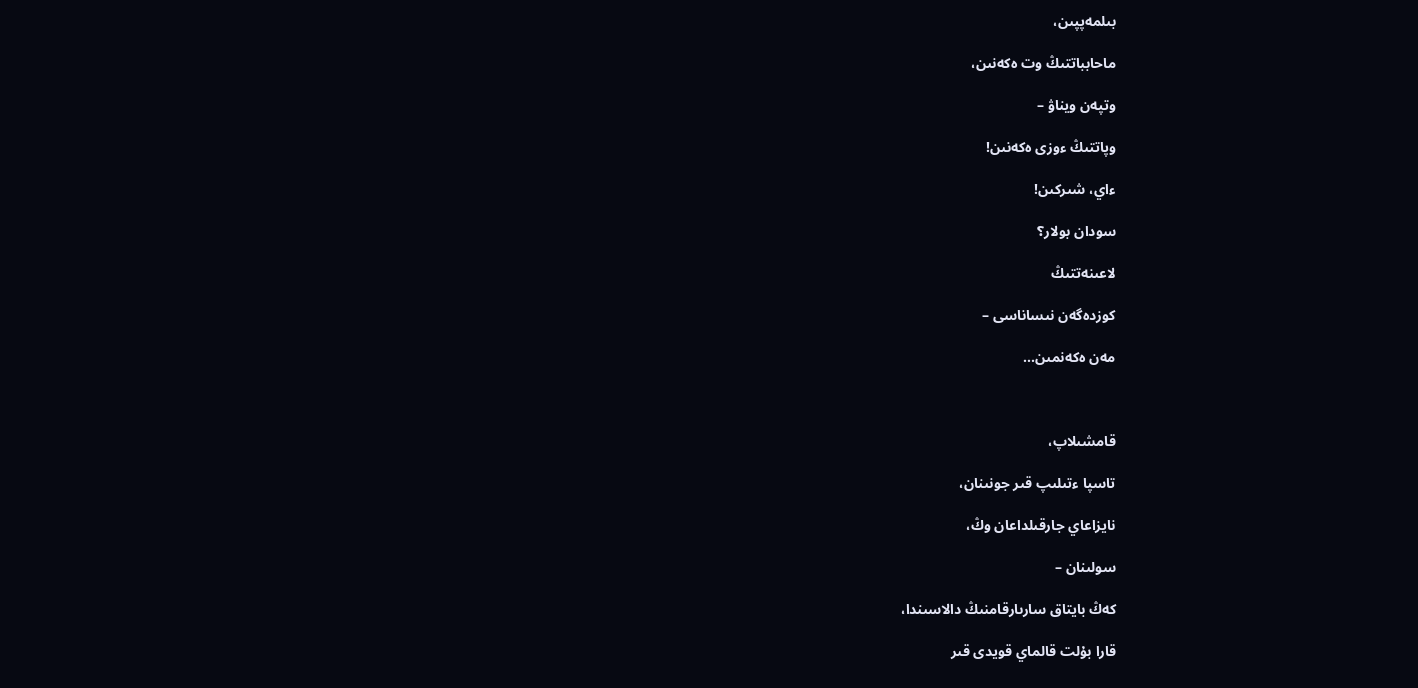بىلمەپپىن،

ماحابباتتىڭ وت ەكەنىن،

وتپەن ويناۋ –

وپاتتىڭ ءوزى ەكەنىن!

ءاي، شىركىن!

سودان بولار؟

لاعىنەتتىڭ

كوزدەگەن نىساناسى –

مەن ەكەنمىن...



قامشىلاپ،

تاسپا ءتىلىپ قىر جونىنان،

نايزاعاي جارقىلداعان وڭ،

سولىنان –

كەڭ بايتاق سارىارقامنىڭ دالاسىندا،

قارا بۇلت قالماي قويدى قىر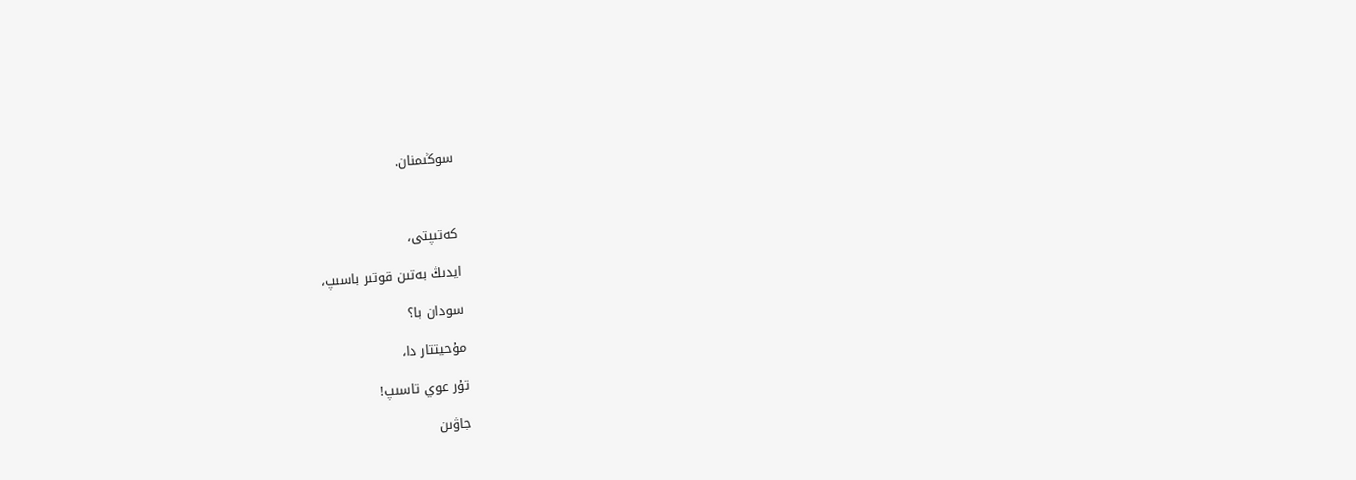سوڭىمنان.



كەتىپتى،

ايدىڭ بەتىن قوتىر باسىپ،

سودان با؟

مۇحيتتار دا،

تۇر عوي تاسىپ!

جاۋىن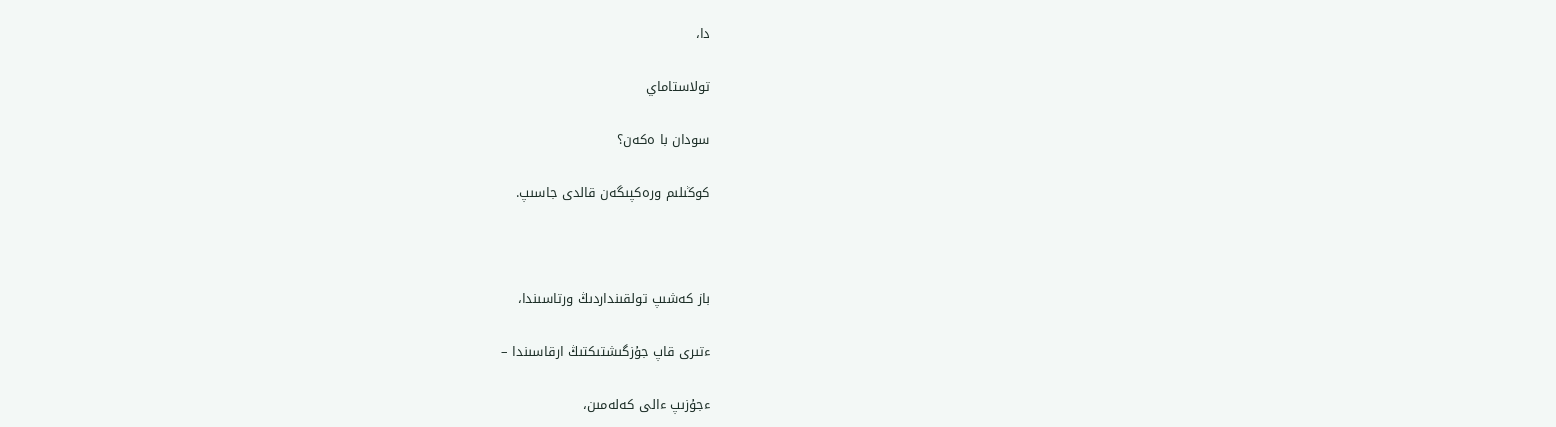دا،

تولاستاماي

سودان با ەكەن؟

كوڭىلىم ورەكپىگەن قالدى جاسىپ.



باز كەشىپ تولقىنداردىڭ ورتاسىندا،

ءتىرى قاپ جۇزگىشتىكتىڭ ارقاسىندا –

ءجۇزىپ ءالى كەلەمىن،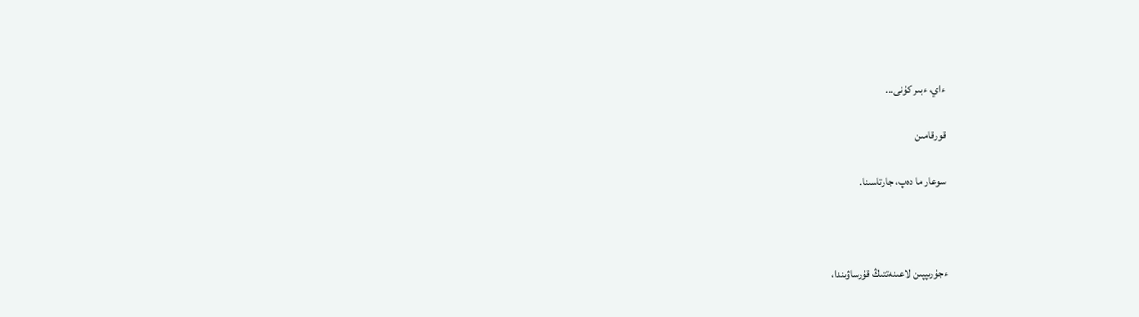ءاي، ءبىر كۇنى...

قورقامىن

سوعار ما دەپ، جارتاسىنا.



ءجۇرىپپىن لاعىنەتتىڭ قۇرساۋىندا،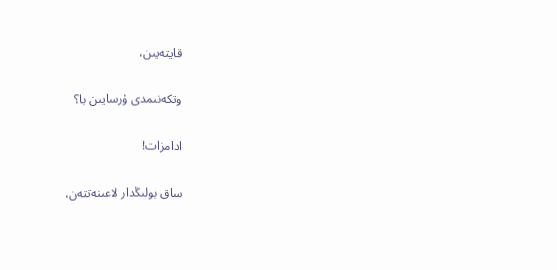قايتەيىن،

وتكەنىمدى ۇرسايىن با؟

ادامزات!

ساق بولىڭدار لاعىنەتتەن،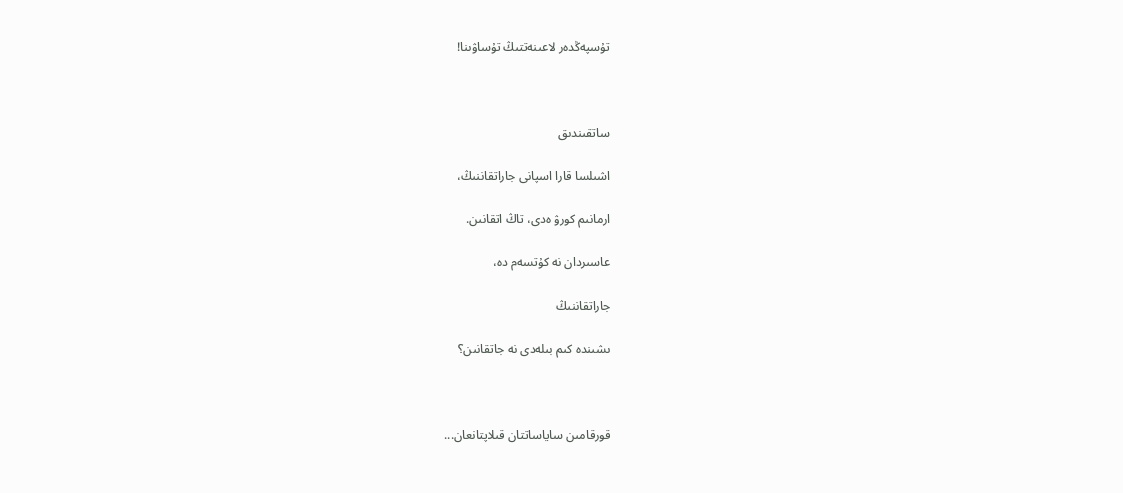تۇسپەڭدەر لاعىنەتتىڭ تۇساۋىنا!



ساتقىندىق

اشىلسا قارا اسپانى جاراتقاننىڭ،

ارمانىم كورۋ ەدى، تاڭ اتقانىن.

عاسىردان نە كۇتسەم دە،

جاراتقاننىڭ

ىشىندە كىم بىلەدى نە جاتقانىن؟



قورقامىن ساياساتتان قىلاپتانعان...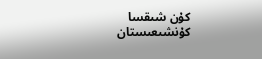كۇن شىقسا كۇنشىعىستان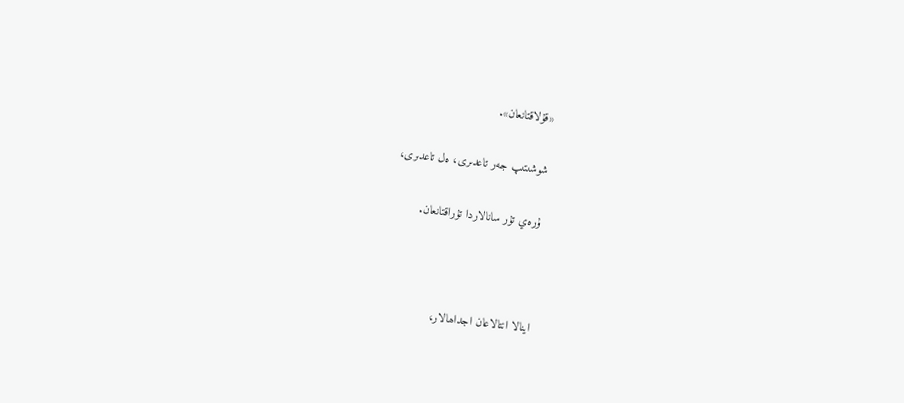«قۇلاقتانعان».

شوشىتىپ جەر تاعدىرى، ەل تاعدىرى،

ۇرەي تۇر سانالاردا تۇراقتانعان.



اينالا انتالاعان اجداھالار،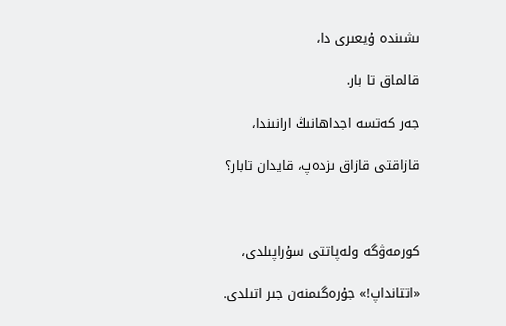ىشىندە ۇيعىرى دا،

قالماق تا بار.

جەر كەتسە اجداھانىڭ ارانىندا،

قازاقتى قازاق ىزدەپ، قايدان تابار؟



كورمەۋگە ولەپاتتى سۇراپىلدى،

«اتتانداپ!» جۇرەگىمنەن جىر اتىلدى.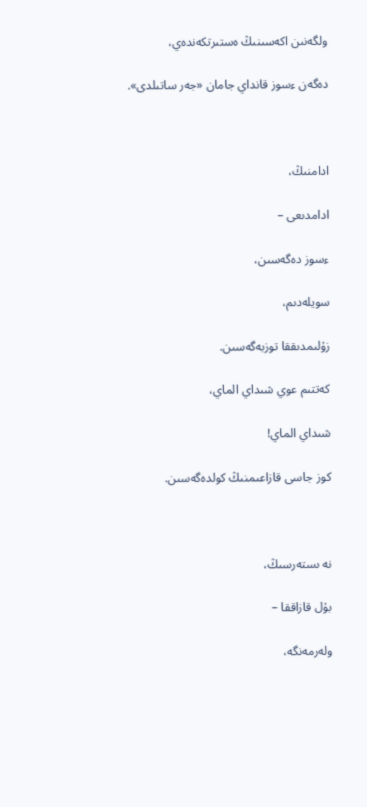ولگەنىن اكەسىنىڭ ەستىرتكەندەي،

دەگەن ءسوز قانداي جامان «جەر ساتىلدى».



ادامنىڭ،

ادامدىعى –

ءسوز دەگەسىن،

سويلەدىم،

زۇلىمدىققا توزبەگەسىن.

كەتتىم عوي شىداي الماي،

شىداي الماي!

كوز جاسى قازاعىمنىڭ كولدەگەسىن.



نە ىستەرسىڭ،

بۇل قازاققا –

ولەرمەنگە،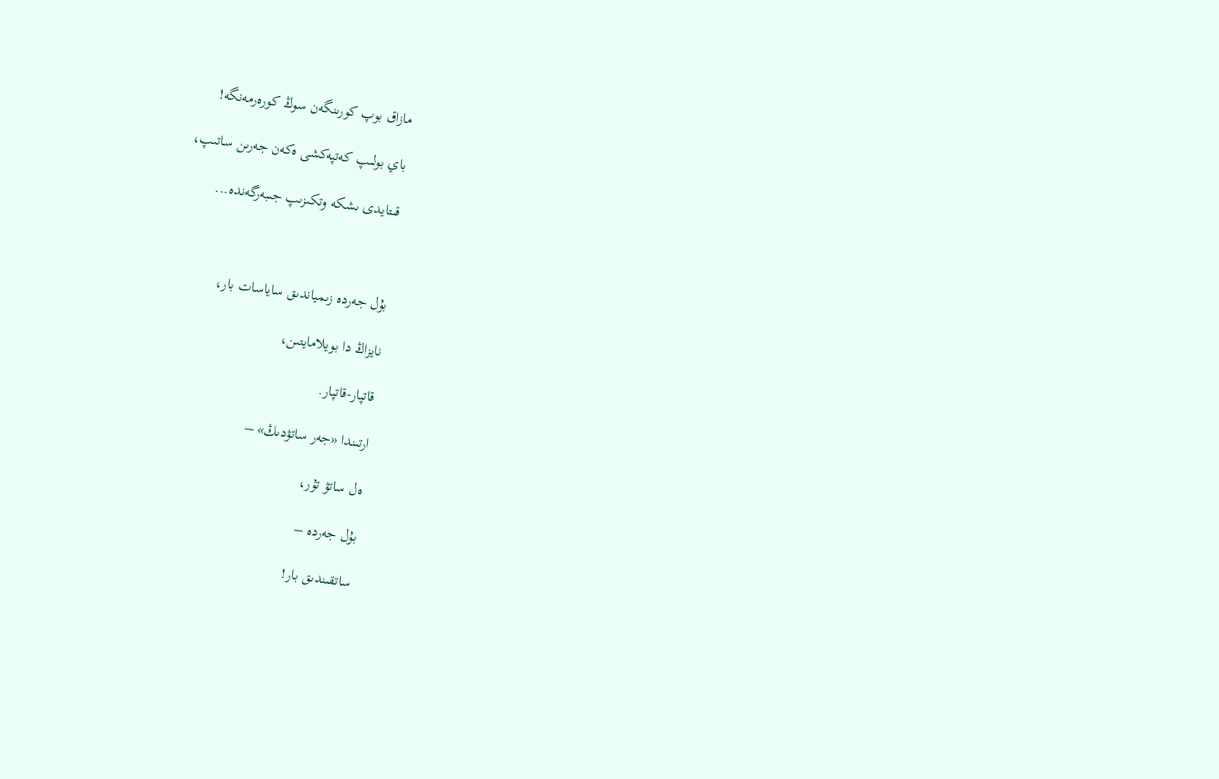مازاق بوپ كورىنگەن سوڭ كورەرمەنگە!

باي بولىپ كەتپەكشى ەكەن جەرىن ساتىپ،

قىتايدى ىشكە وتكىزىپ جىبەرگەندە...



بۇل جەردە زىمياندىق ساياسات بار،

نايزاڭ دا بويلامايتىن،

قاتپار-قاتپار.

ارتىندا «جەر ساتۋدىڭ» –

ەل ساتۋ تۇر،

بۇل جەردە –

ساتقىندىق بار!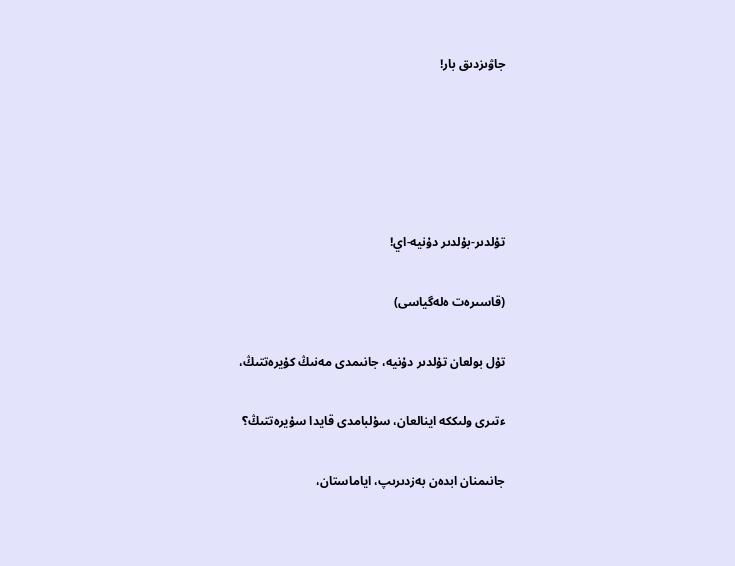جاۋىزدىق بار!





تۇلدىر-بۇلدىر دۇنيە-اي!

(قاسىرەت ەلەگياسى)

تۇل بولعان تۇلدىر دۇنيە، جانىمدى مەنىڭ كۇيرەتتىڭ،

ءتىرى ولىككە اينالعان، سۇلبامدى قايدا سۇيرەتتىڭ؟

جانىمنان ابدەن بەزدىرىپ، اياماستان،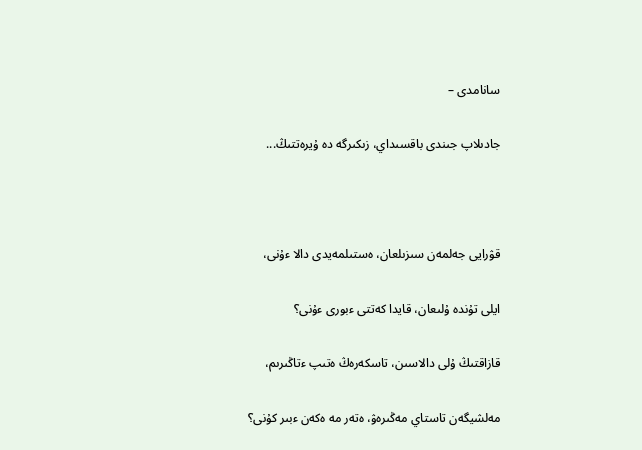سانامدى –

جادىلاپ جىندى باقسىداي، زىكىرگە دە ۇيرەتتىڭ...



قۋرايى جەلمەن سىزىلعان، ەستىلمەيدى دالا ءۇنى،

ايلى تۇندە ۇلىعان، قايدا كەتتى ءبورى ءۇنى؟

قازاقتىڭ ۇلى دالاسىن، تاسكەرەڭ ەتىپ ءتاڭىرىم،

مەلشيگەن تاستاي مەڭىرەۋ، ەتەر مە ەكەن ءبىر كۇنى؟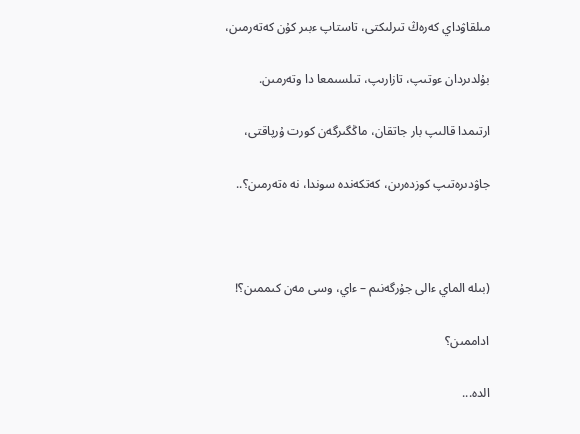مىلقاۋداي كەرەڭ تىرلىكتى، تاستاپ ءبىر كۇن كەتەرمىن،

بۇلدىردان ءوتىپ، تازارىپ، تىلسىمعا دا وتەرمىن.

ارتىمدا قالىپ بار جاتقان، ماڭگىرگەن كورت ۇرپاقتى،

جاۋدىرەتىپ كوزدەرىن، كەتكەندە سوندا، نە ەتەرمىن؟..



(بىلە الماي ءالى جۇرگەنىم – ءاي، وسى مەن كىممىن؟!

اداممىن؟

الدە...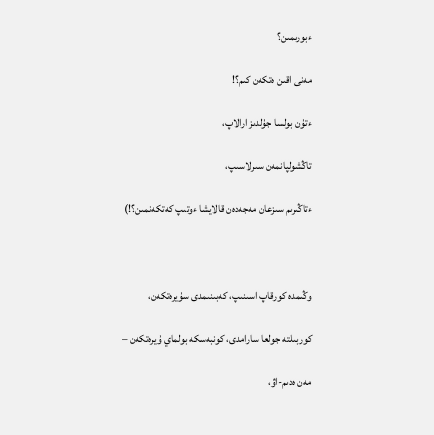ءبورىمىن؟

مەنى اقىن ەتكەن كىم؟!

ءتۇن بولسا جۇلدىز ارالاپ،

تاڭشولپانمەن سىرلاسىپ،

ءتاڭىرىم سىزعان مەجەدەن قالايشا ءوتىپ كەتكەنمىن؟!)



وڭىمدە كورقاپ اسىنىپ، كەبىنىمدى سۇيرەتكەن،

كوربىلتە جولعا سارامدى، كونبەسكە بولماي ۇيرەتكەن –

مەن ەدىم-اۋ،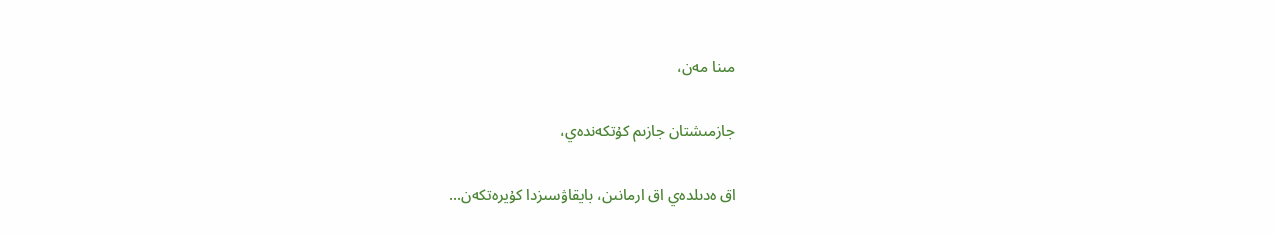مىنا مەن،

جازمىشتان جازىم كۇتكەندەي،

اق ەدىلدەي اق ارمانىن، بايقاۋسىزدا كۇيرەتكەن...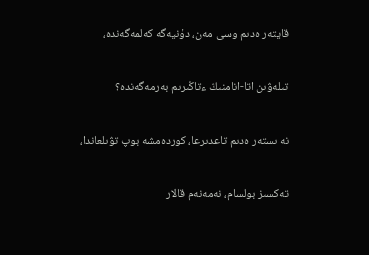قايتەر ەدىم وسى مەن، دۇنيەگە كەلمەگەندە،

تىلەۋىن اتا-انامنىڭ ءتاڭىرىم بەرمەگەندە؟

نە ىستەر ەدىم تاعدىرعا، كوردەمشە بوپ تۋىلعاندا،

تەكسىز بولسام، نەمەنەم قالار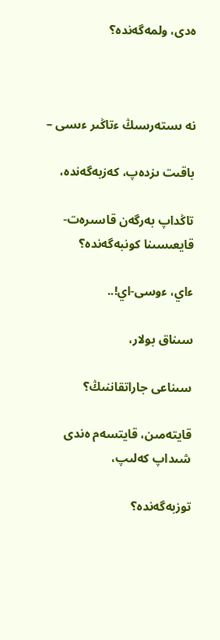ەدى، ولمەگەندە؟



نە ىستەرسىڭ ءتاڭىر ءىسى –

باقىت ىزدەپ، كەزبەگەندە،

تاڭداپ بەرگەن قاسىرەت-قايعىسىنا كونبەگەندە؟

ءاي، ءوسى-اي!..

سىناق بولار،

سىناعى جاراتقاننىڭ؟

قايتەمىن، قايتسەم ەندى شىداپ كەلىپ،

توزبەگەندە؟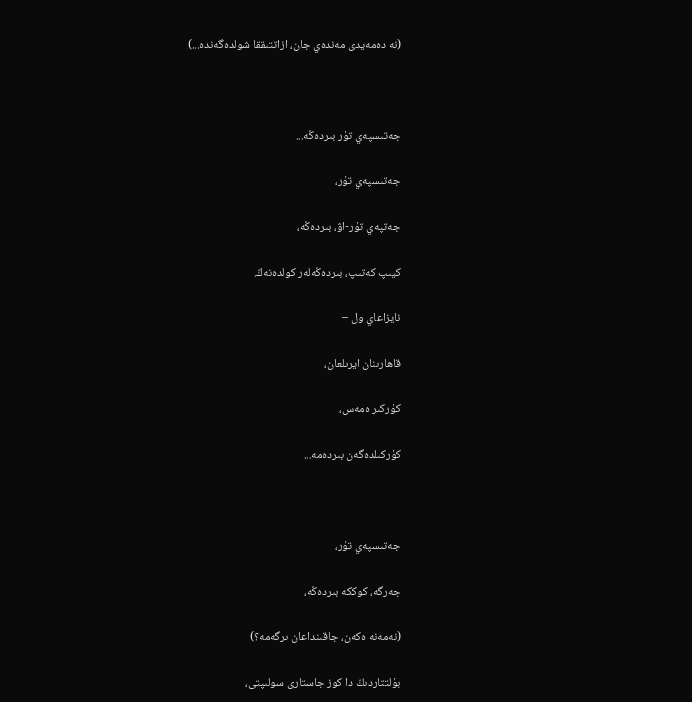(نە دەمەيدى مەندەي جان، ازاتتىققا شولدەگەندە...)



جەتىسپەي تۇر بىردەڭە...

جەتىسپەي تۇر،

جەتپەي تۇر-اۋ، بىردەڭە،

كيىپ كەتىپ، بىردەڭەلەر كولدەنەڭ.

نايزاعاي ول –

قاھارىنان ايرىلعان،

كۇركىر ەمەس،

كۇركىلدەگەن بىردەمە...



جەتىسپەي تۇر،

جەرگە، كوككە بىردەڭە،

(نەمەنە ەكەن، جاقىنداعان ىرگەمە؟)

بۇلتتاردىڭ دا كوز جاستارى سولىپتى،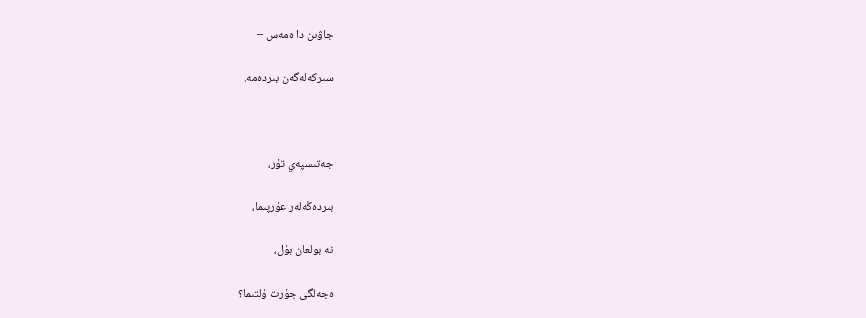جاۋىن دا ەمەس –

سىركەلەگەن بىردەمە.



جەتىسپەي تۇر،

بىردەڭەلەر عۇرپىما،

نە بولعان بۇل،

ەجەلگى جۇرت ۇلتىما؟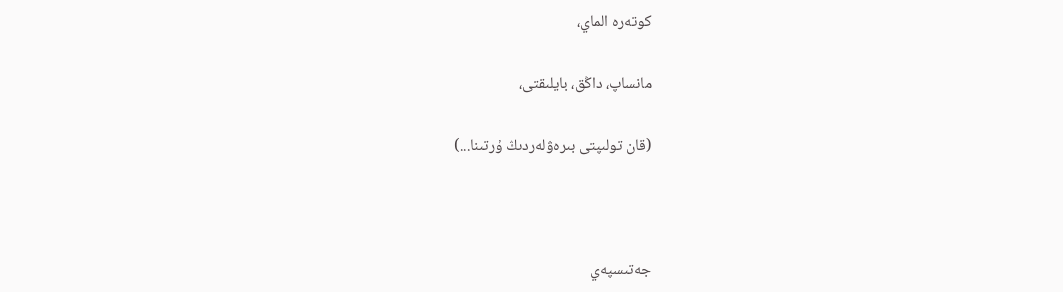كوتەرە الماي،

مانساپ، داڭق، بايلىقتى،

(قان تولىپتى بىرەۋلەردىڭ ۇرتىنا...)



جەتىسپەي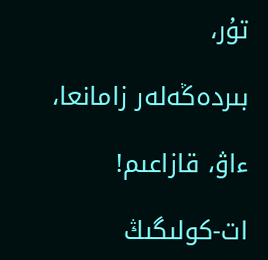تۇر،

بىردەڭەلەر زامانعا،

ءاۋ، قازاعىم!

ات-كولىگىڭ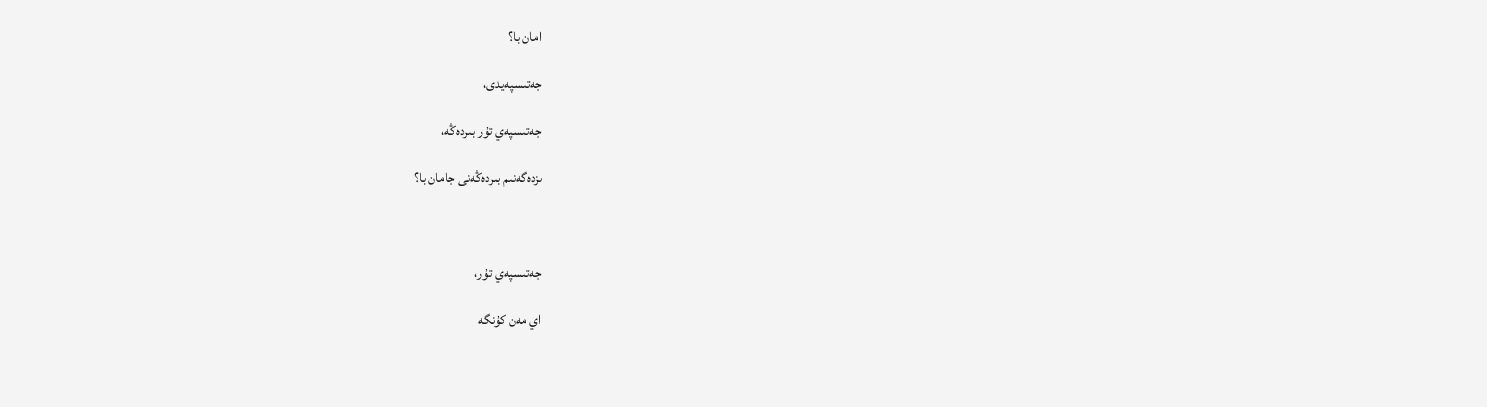امان با؟

جەتىسپەيدى،

جەتىسپەي تۇر بىردەڭە،

ىزدەگەنىم بىردەڭەنى جامان با؟



جەتىسپەي تۇر،

اي مەن كۇنگە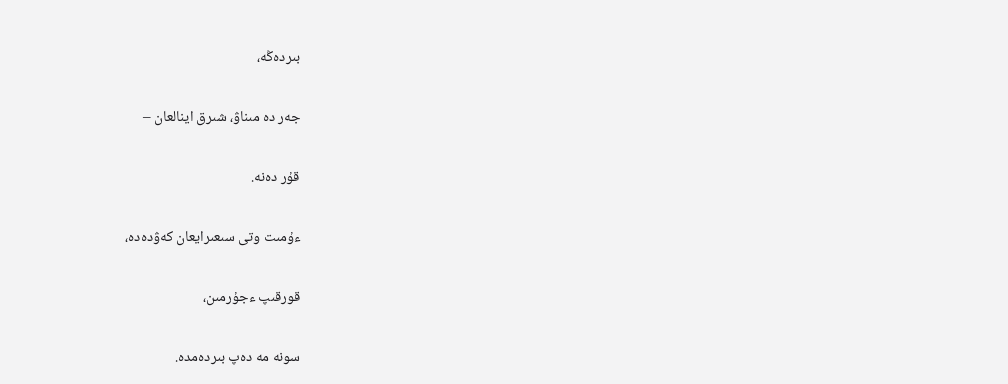بىردەڭە،

جەر دە مىناۋ، شىرق اينالعان –

قۇر دەنە.

ءۇمىت وتى سىعىرايعان كەۋدەدە،

قورقىپ ءجۇرمىن،

سونە مە دەپ بىردەمدە.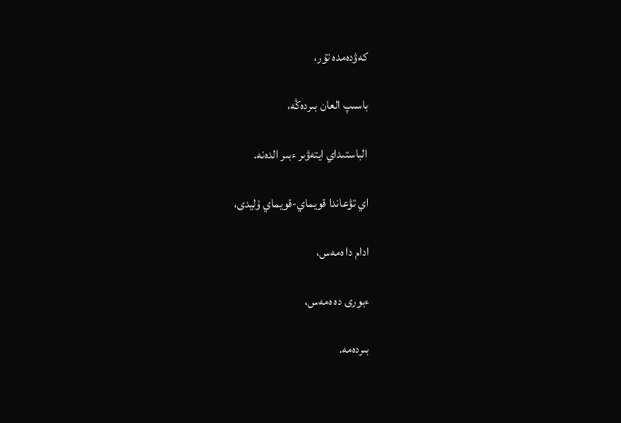كەۋدەمدە تۇر،

باسىپ العان بىردەڭە،

الباستىداي ايتەۋىر ءبىر الدەنە.

اي تۋعاندا قويماي-قويماي ۇليدى،

ادام دا ەمەس،

ءبورى دە ەمەس،

بىردەمە.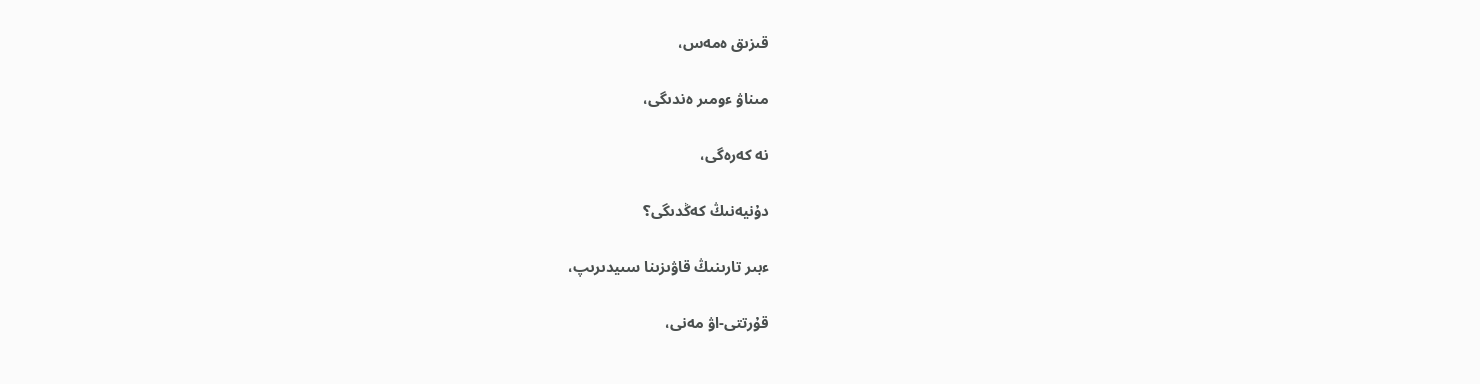قىزىق ەمەس،

مىناۋ ءومىر ەندىگى،

نە كەرەگى،

دۇنيەنىڭ كەڭدىگى؟

ءبىر تارىنىڭ قاۋىزىنا سىيدىرىپ،

قۇرتتى-اۋ مەنى،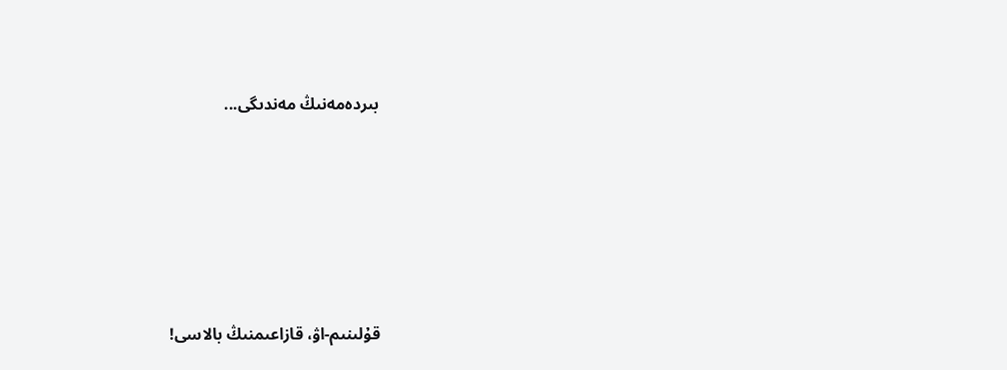بىردەمەنىڭ مەندىگى...





قۇلىنىم-اۋ، قازاعىمنىڭ بالاسى!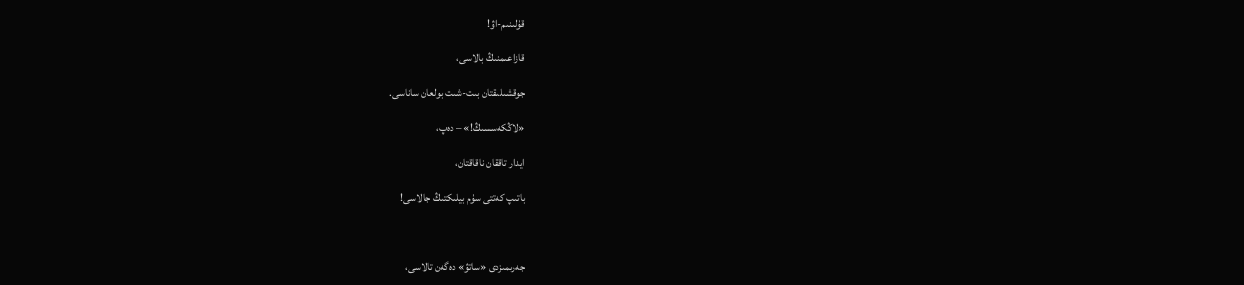قۇلىنىم-اۋ!

قازاعىمنىڭ بالاسى،

جوقشىلىقتان بىت-شىت بولعان ساناسى.

«لاڭكەسسىڭ!» – دەپ،

ايدار تاققان ناقاقتان،

باتىپ كەتتى سۇم بيلىكتىڭ جالاسى!



جەرىمىزدى «ساتۋ» دەگەن تالاسى،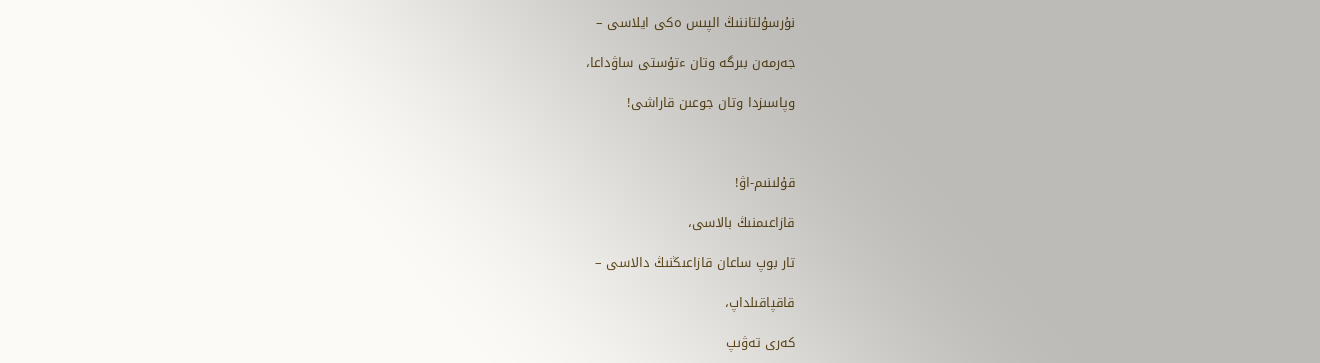نۇرسۇلتاننىڭ الپىس ەكى ايلاسى –

جەرمەن بىرگە وتان ءتۇستى ساۋداعا،

وپاسىزدا وتان جوعىن قاراشى!



قۇلىنىم-اۋ!

قازاعىمنىڭ بالاسى،

تار بوپ ساعان قازاعىڭنىڭ دالاسى –

قاقپاقىلداپ،

كەرى تەۋىپ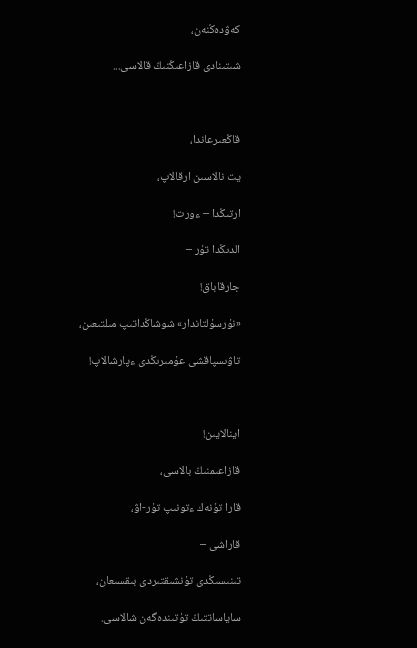كەۋدەڭنەن،

شىتىنادى قازاعىڭنىڭ قالاسى...



قاڭعىرعاندا،

يت نالاسىن ارقالاپ،

ارتىڭدا – ءورت!

الدىڭدا تۇر –

جارقاباق!

«نۇرسۇلتاندار» شوشاڭداتىپ مىلتىعىن،

تاۋىسپاقشى عۇمىرىڭدى ءپارشالاپ!



اينالايىن!

قازاعىمنىڭ بالاسى،

قارا تۇنەك ءتونىپ تۇر-اۋ،

قاراشى –

تىنىسىڭدى تۇنشىقتىردى بىقسىعان،

ساياساتتىڭ تۇتىندەگەن شالاسى.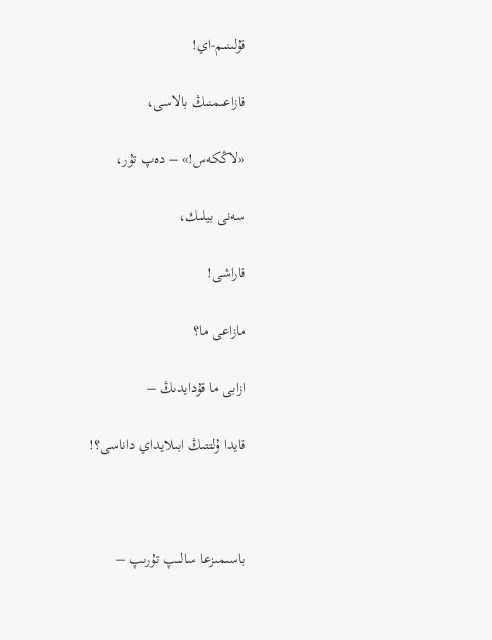قۇلىنىم-اي!

قازاعىمنىڭ بالاسى،

«لاڭكەس!» – دەپ تۇر،

سەنى بيلىك،

قاراشى!

مازاعى ما؟

ازابى ما قۇدايدىڭ –

قايدا ۇلتتىڭ ابىلايداي داناسى؟!



باسىمىزعا سالىپ تۇرىپ –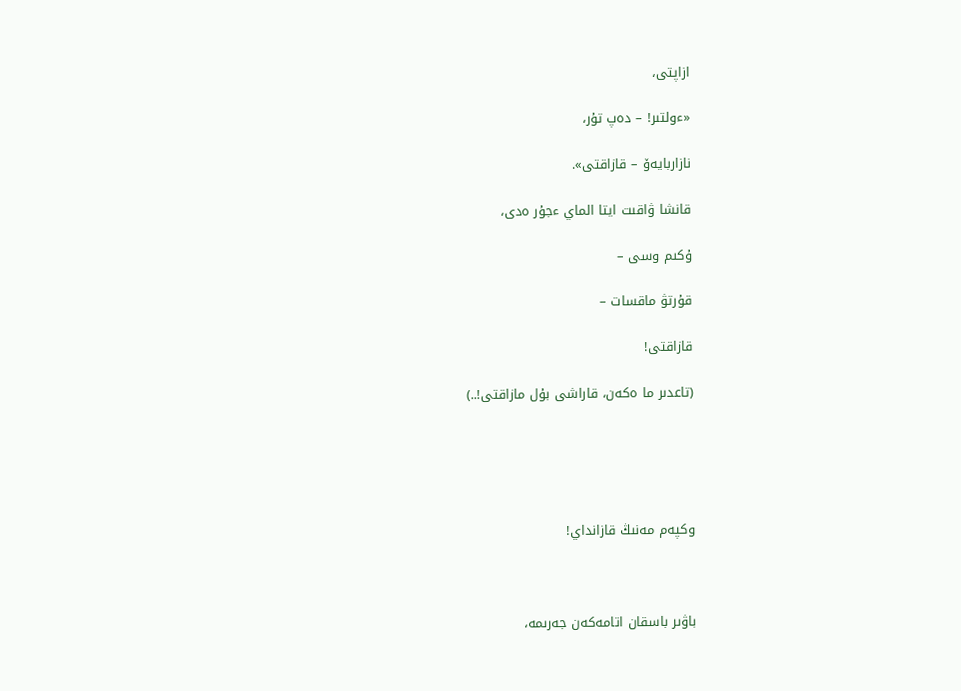ازاپتى،

«ءولتىر! – دەپ تۇر،

نازاربايەۆ – قازاقتى».

قانشا ۋاقىت ايتا الماي ءجۇر ەدى،

ۇكىم وسى –

قۇرتۋ ماقسات –

قازاقتى!

(تاعدىر ما ەكەن، قاراشى بۇل مازاقتى!..)





وكپەم مەنىڭ قازانداي!



باۋىر باسقان اتامەكەن جەرىمە،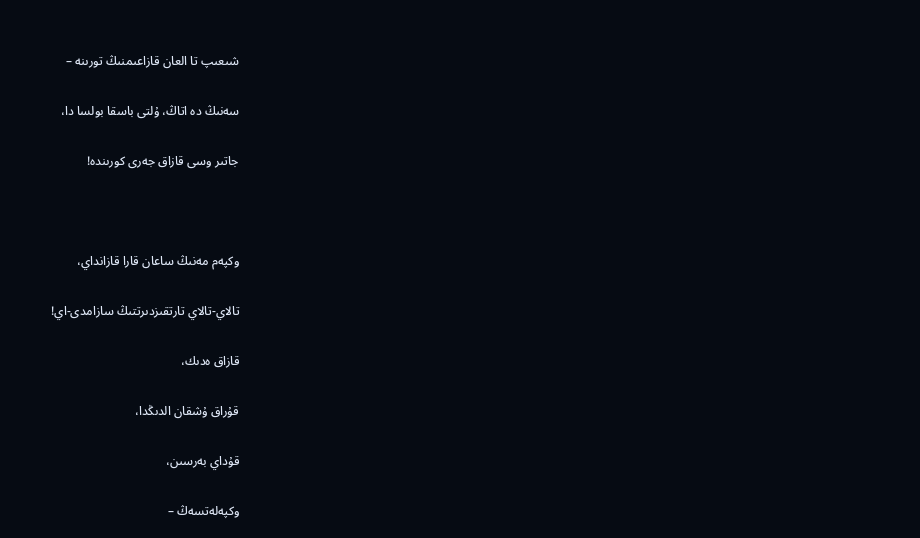شىعىپ تا العان قازاعىمنىڭ تورىنە –

سەنىڭ دە اتاڭ، ۇلتى باسقا بولسا دا،

جاتىر وسى قازاق جەرى كورىندە!



وكپەم مەنىڭ ساعان قارا قازانداي،

تالاي-تالاي تارتقىزدىرتتىڭ سازامدى-اي!

قازاق ەدىك،

قۇراق ۇشقان الدىڭدا،

قۇداي بەرسىن،

وكپەلەتسەڭ –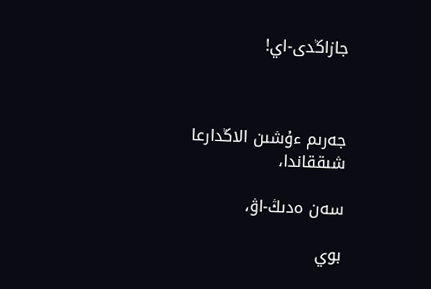جازاڭدى-اي!



جەرىم ءۇشىن الاڭدارعا شىققاندا،

سەن ەدىڭ-اۋ،

بوي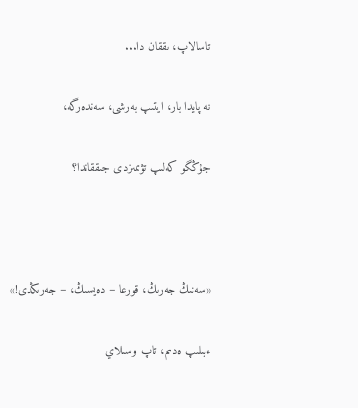تاسالاپ، ىققان دا...

نە پايدا بار، ايتىپ بەرشى، سەندەرگە،

جۇڭگو كەلىپ تۋىمىزدى جىققاندا؟



«سەنىڭ جەرىڭ، قورعا – دەيسىڭ، – جەرىڭدى!»

ءبىلىپ ەدىم، تاپ وسىلاي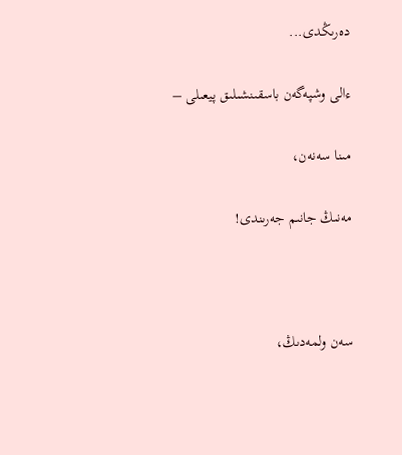دەرىڭدى...

ءالى وشپەگەن باسقىنشىلىق پيعىلى –

مىنا سەنەن،

مەنىڭ جانىم جەرىندى!



سەن ولمەدىڭ،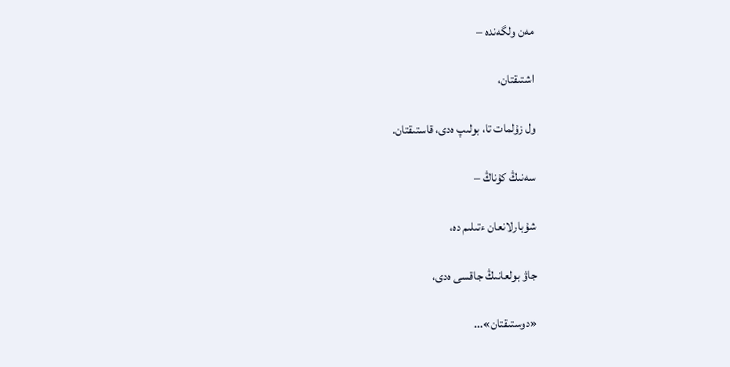مەن ولگەندە –

اشتىقتان،

ول زۇلمات تا، بولىپ ەدى، قاستىقتان.

سەنىڭ كۇناڭ –

شۇبارلانعان ءتىلىم دە،

جاۋ بولعانىڭ جاقسى ەدى،

«دوستىقتان»...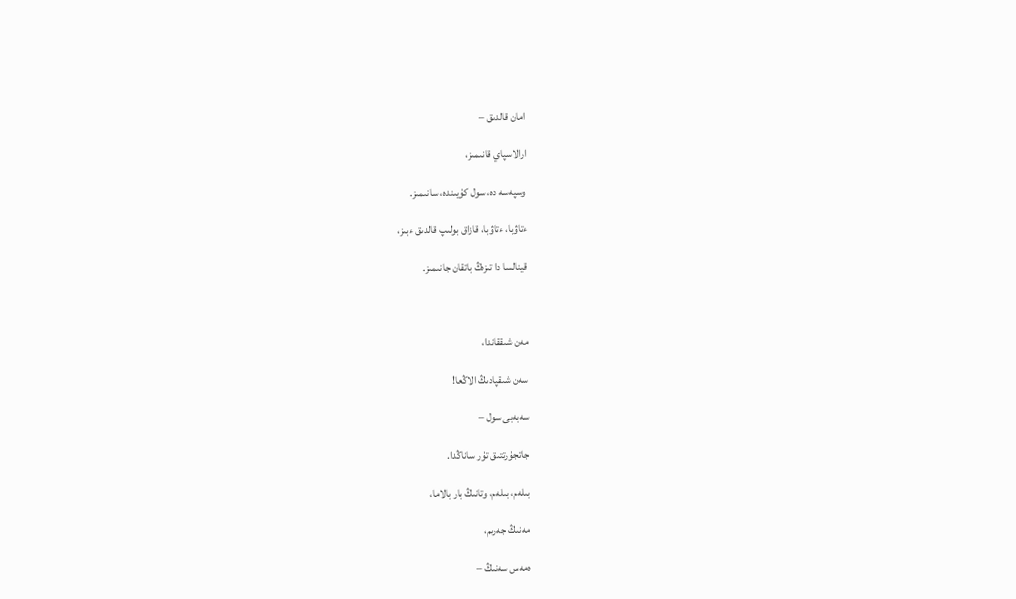امان قالدىق –

ارالاسپاي قانىمىز،

وسپەسە دە، سول كۇيىندە، سانىمىز.

ءتاۋبا، ءتاۋبا، قازاق بولىپ قالدىق ءبىز،

قينالسا دا تىزەڭ باتقان جانىمىز.



مەن شىققاندا،

سەن شىقپادىڭ الاڭعا!

سەبەبى سول –

جاتجۇرتتىق تۇر ساناڭدا.

بىلەم، بىلەم، وتانىڭ بار بالاما،

مەنىڭ جەرىم،

ەمەس سەنىڭ –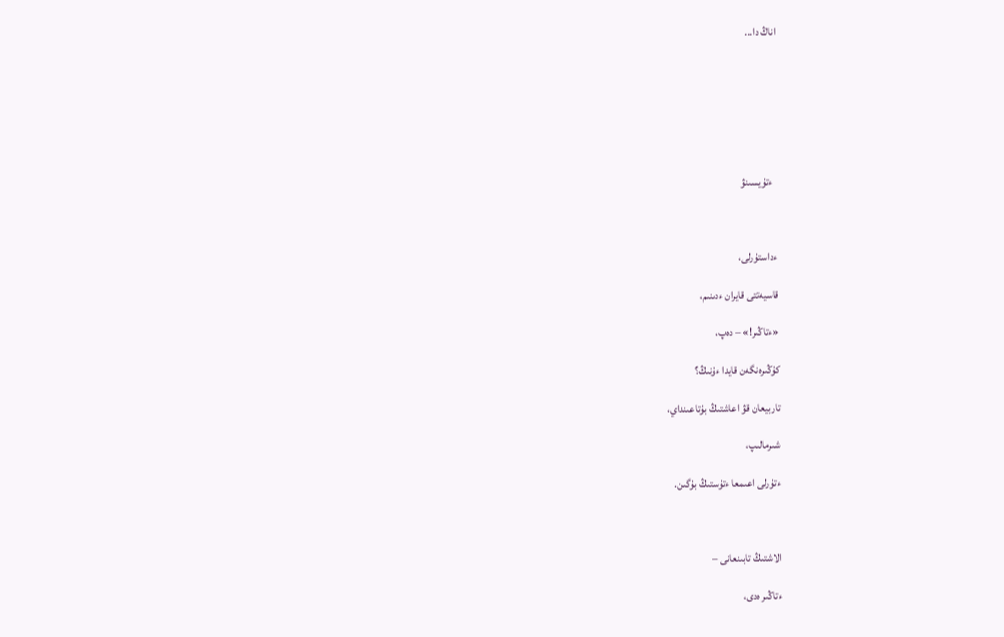اناڭ دا...







  ءتۇيسىنۋ



ءداستۇرلى،

قاسيەتتى قايران ءدىنىم،

«ءتاڭىر!» – دەپ،

كۇڭىرەنگەن قايدا ءۇنىڭ؟

تاربيعان قۋ اعاشتىڭ بۇتاعىنداي،

شىرمالىپ،

ءتۇرلى اعىمعا ءتۇستىڭ بۇگىن.



الاشتىڭ تابىنعانى –

ءتاڭىر ەدى،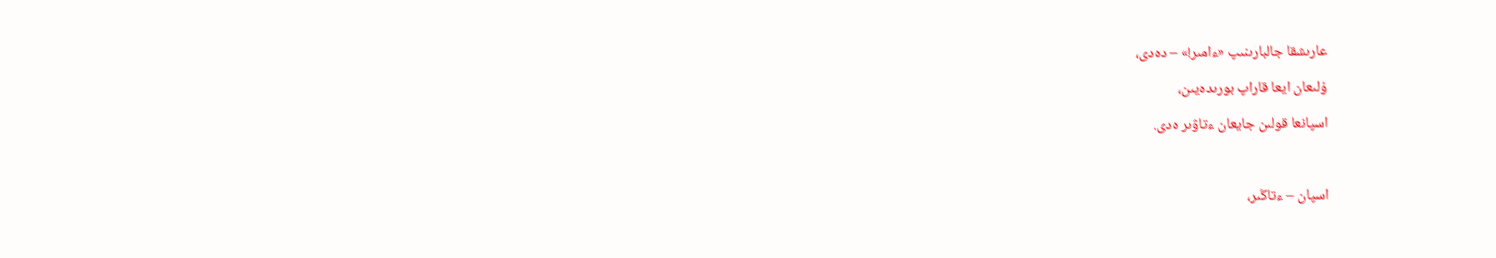عارىشقا جالبارىنىپ «ءامىر!» – دەدى،

ۇلىعان ايعا قاراپ بورىدەيىن،

اسپانعا قولىن جايعان ءتاۋىر ەدى.



اسپان – ءتاڭىر،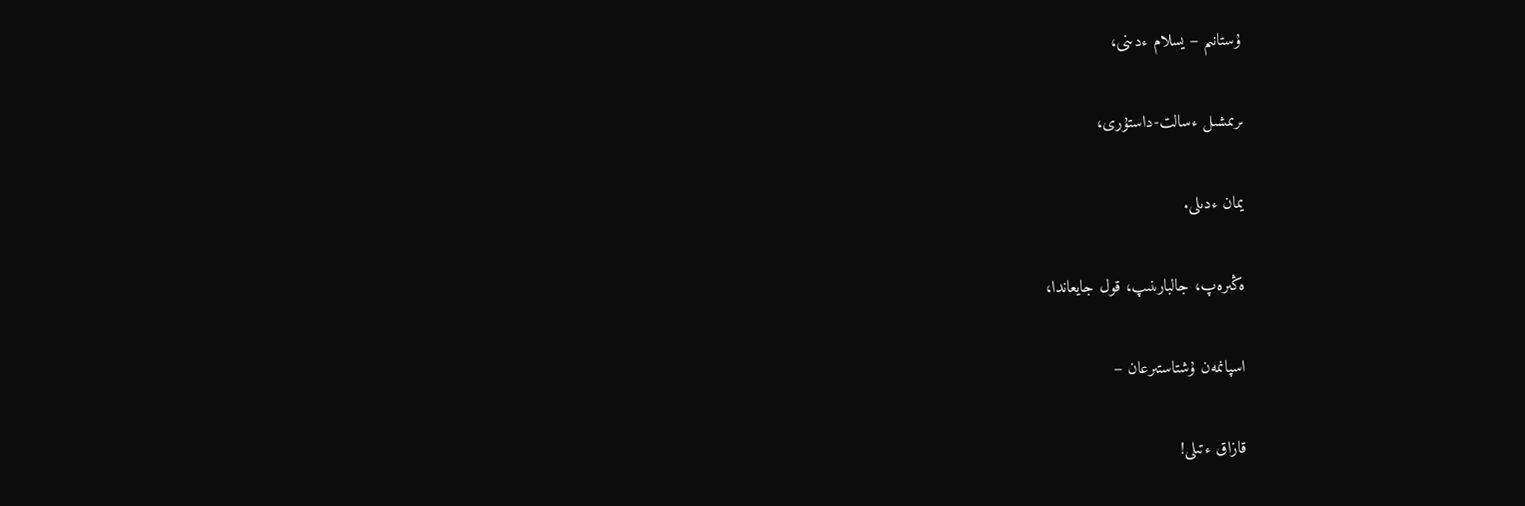ۇستانىم – يسلام ءدىنى،

ىرىمشىل ءسالت-داستۇرى،

يمان ءدىلى.

ەڭىرەپ، جالبارىنىپ، قول جايعاندا،

اسپانمەن ۇشتاستىرعان –

قازاق ءتىلى!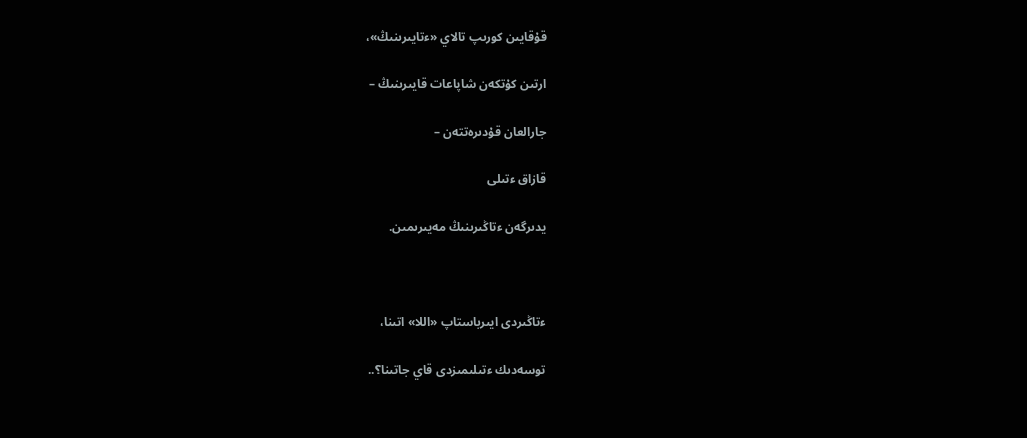قۇقايىن كورىپ تالاي «ءتايىرىنىڭ»،

ارتىن كۇتكەن شاپاعات قايىرىنىڭ –

جارالعان قۇدىرەتتەن –

قازاق ءتىلى

يدىرگەن ءتاڭىرىنىڭ مەيىرىمىن.



ءتاڭىردى ايىرباستاپ «اللا» اتىنا،

توسەدىك ءتىلىمىزدى قاي جاتىنا؟..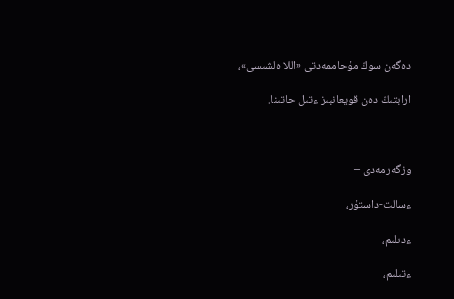دەگەن سوڭ مۇحاممەدتى «اللا ەلشىسى»،

ارابتىڭ دەن قويعانبىز ءتىل حاتىنا.



وزگەرمەدى –

ءسالت-داستۇر،

ءدىلىم،

ءتىلىم،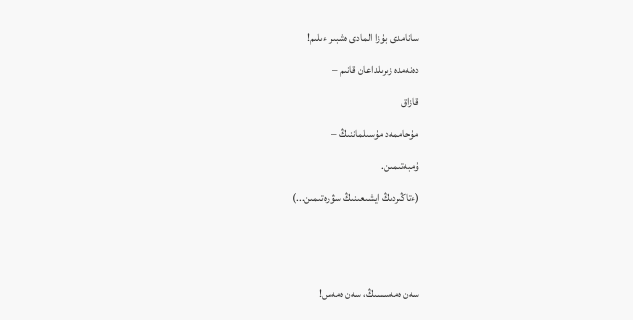سانامدى بۇزا المادى ەشبىر ءىلىم!

دەنەمدە زىرىلداعان قانىم –

قازاق

مۇحاممەد مۇسىلماننىڭ –

ۇمبەتىمىن.

(ءتاڭىردىڭ ايشىعىنىڭ سۋرەتىمىن...)





سەن ەمەسسىڭ، سەن ەمەس!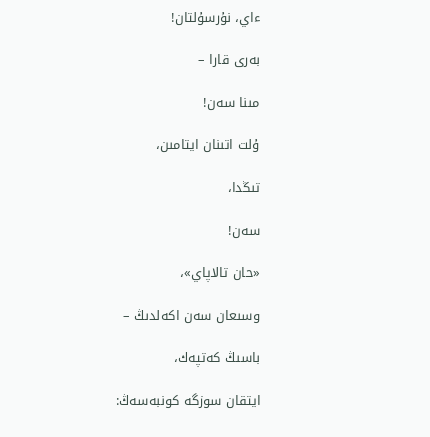ءاي، نۇرسۇلتان!

بەرى قارا –

مىنا سەن!

ۇلت اتىنان ايتامىن،

تىڭدا،

سەن!

«حان تالاپاي»،

وسىعان سەن اكەلدىڭ –

باسىڭ كەتپەك،

ايتقان سوزگە كونبەسەڭ: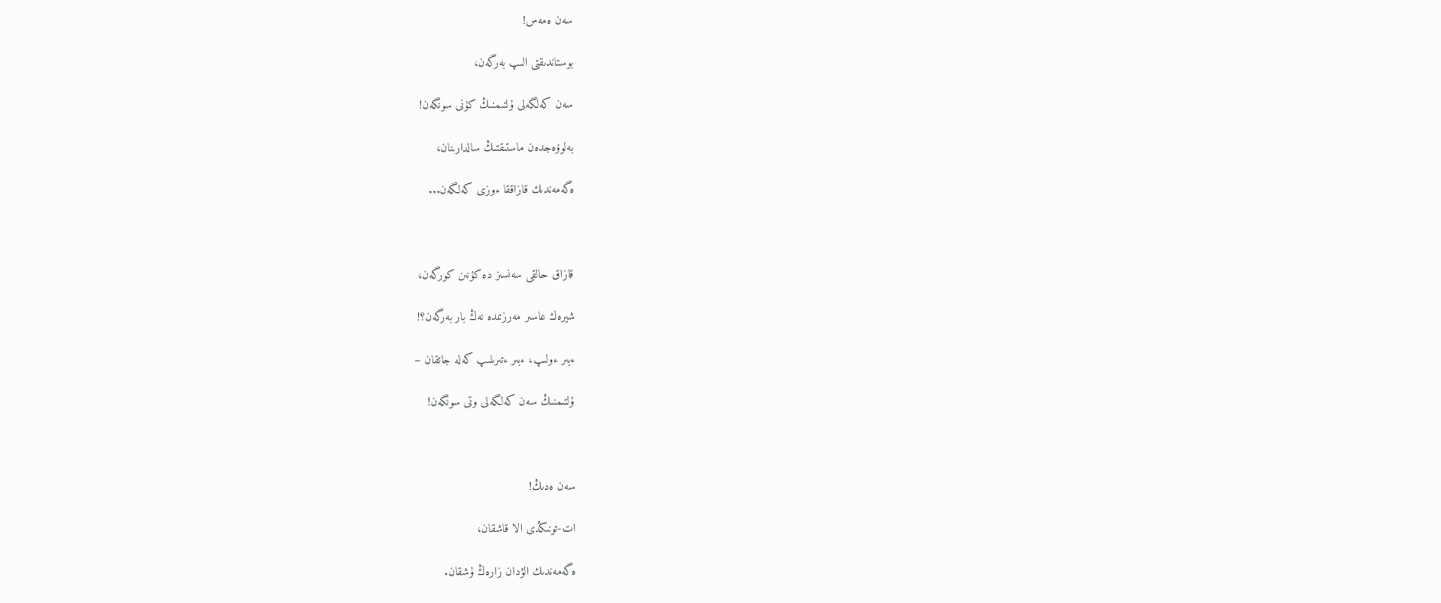سەن ەمەس!

بوستاندىقتى الىپ بەرگەن،

سەن كەلگەلى ۇلتىمنىڭ كۇنى سونگەن!

بەلوۆەجدەن ماستىقتىڭ سالدارىنان،

ەگەمەندىك قازاققا ءوزى كەلگەن...



قازاق حالقى سەنسىز دە كۇنىن كورگەن،

شيرەك عاسىر مەرزىمدە نەڭ بار بەرگەن؟!

ءبىر ءولىپ، ءبىر ءتىرىلىپ كەلە جاتقان –

ۇلتىمنىڭ سەن كەلگەلى وتى سونگەن!



سەن ەدىڭ!

ات-تونىڭدى الا قاشقان،

ەگەمەندىك الۋدان زارەڭ ۇشقان.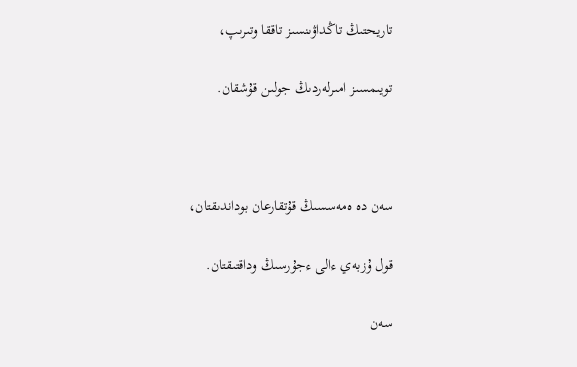تاريحتىڭ تاڭداۋىنسىز تاققا وتىرىپ،

تويىمسىز امىرلەردىڭ جولىن قۇشقان.



سەن دە ەمەسسىڭ قۇتقارعان بوداندىقتان،

قول ۇزبەي ءالى ءجۇرسىڭ وداقتىقتان.

سەن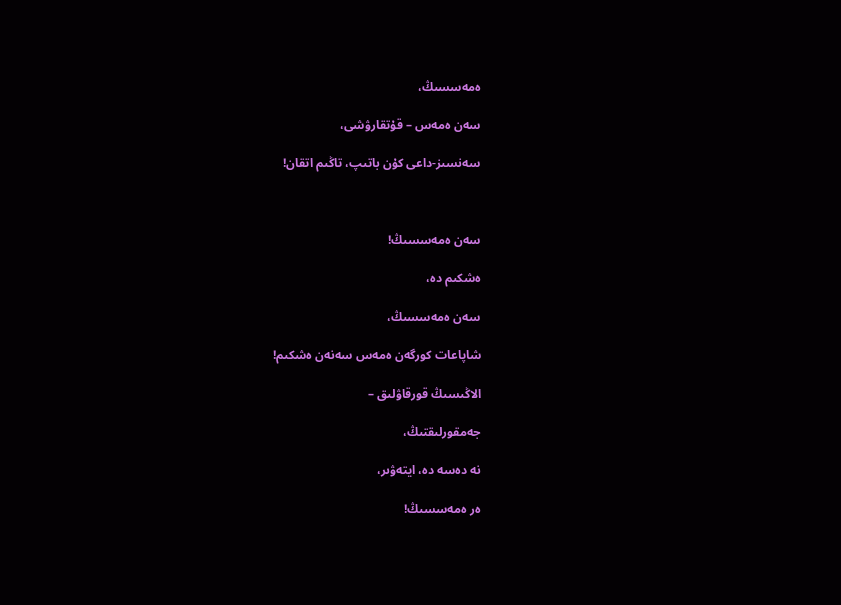ەمەسسىڭ،

سەن ەمەس – قۇتقارۋشى،

سەنسىز-داعى كۇن باتىپ، تاڭىم اتقان!



سەن ەمەسسىڭ!

ەشكىم دە،

سەن ەمەسسىڭ،

شاپاعات كورگەن ەمەس سەنەن ەشكىم!

الاڭىسىڭ قورقاۋلىق –

جەمقورلىقتىڭ،

نە دەسە دە، ايتەۋىر،

ەر ەمەسسىڭ!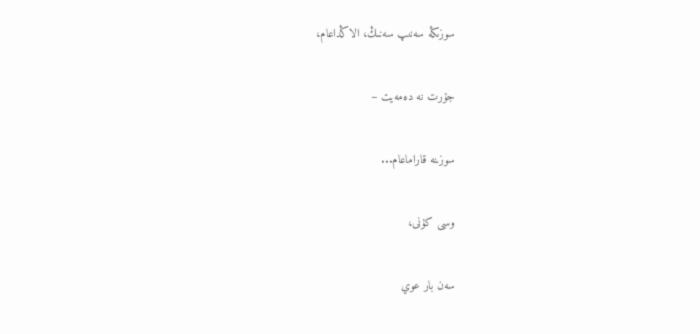سوزىڭە سەنىپ سەنىڭ، الاڭداعام،

جۇرت نە دەمەيت –

سوزىنە قاراماعام...

وسى كۇنى،

سەن بار عوي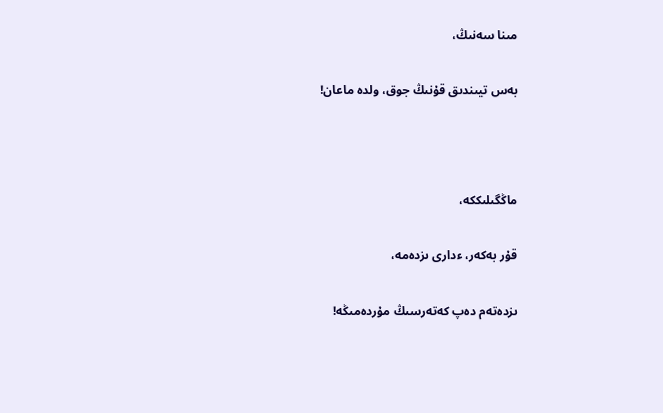مىنا سەنىڭ،

بەس تيىندىق قۇنىڭ جوق، ولدە ماعان!



ماڭگىلىككە،

قۇر بەكەر، ءدارى ىزدەمە،

ىزدەتەم دەپ كەتەرسىڭ مۇردەمىڭە!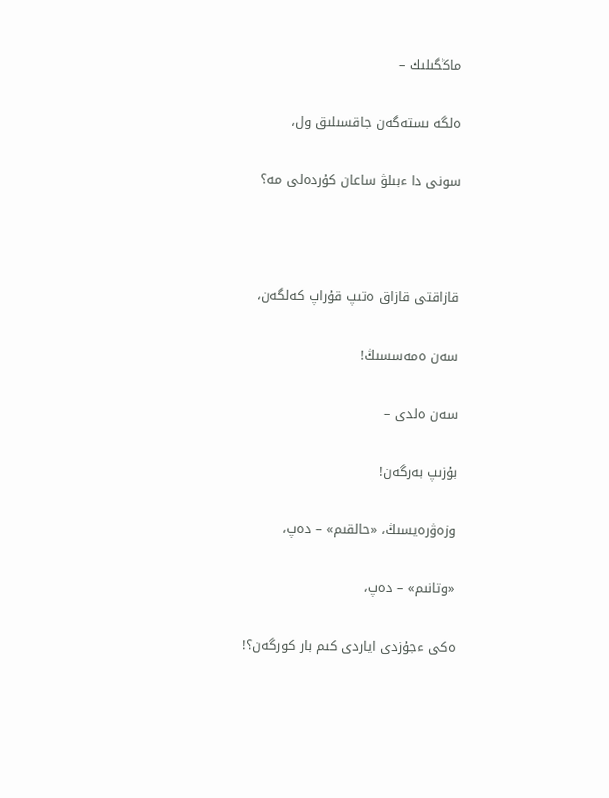ماڭگىلىك –

ەلگە ىستەگەن جاقسىلىق ول،

سونى دا ءبىلۋ ساعان كۇردەلى مە؟



قازاقتى قازاق ەتىپ قۇراپ كەلگەن،

سەن ەمەسسىڭ!

سەن ەلدى –

بۇزىپ بەرگەن!

وزەۋرەيسىڭ، «حالقىم» – دەپ،

«وتانىم» – دەپ،

ەكى ءجۇزدى اياردى كىم بار كورگەن؟!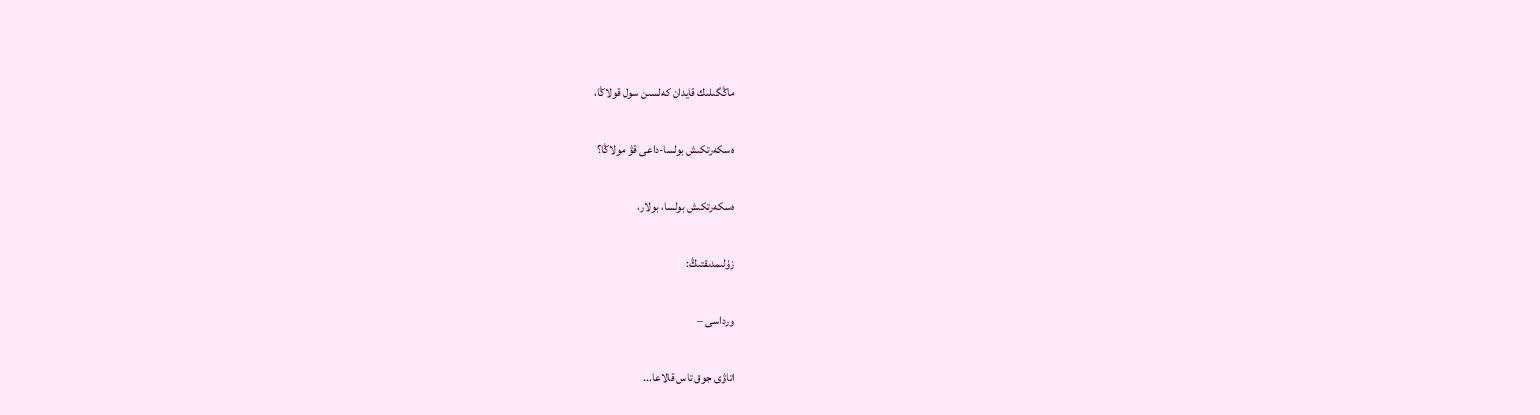ماڭگىلىك قايدان كەلسىن سول قولاڭا،

ەسكەرتكىش بولسا-داعى قۋ مولاڭا؟

ەسكەرتكىش بولسا، بولار،

زۇلىمدىقتىڭ:

ورداسى –

اتاۋى جوق تاس قالاعا...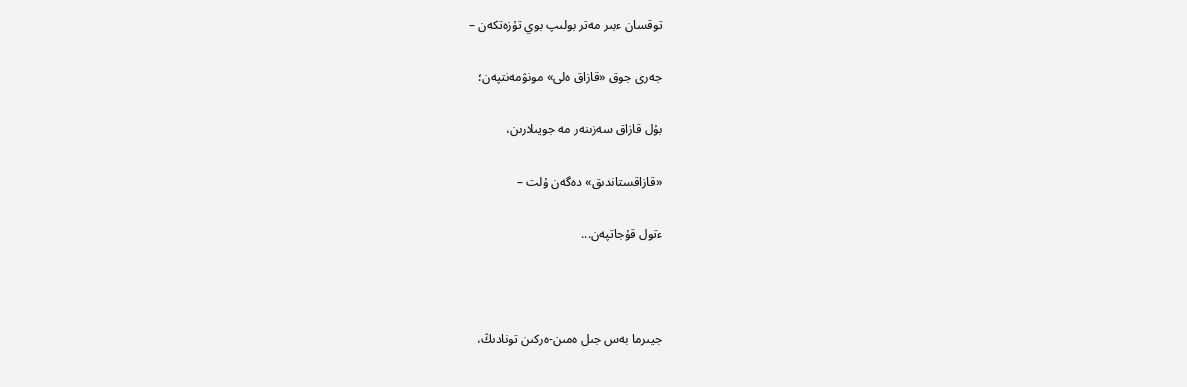توقسان ءبىر مەتر بولىپ بوي تۇزەتكەن –

جەرى جوق «قازاق ەلى» مونۋمەنتپەن؛

بۇل قازاق سەزىنەر مە جويىلارىن،

«قازاقستاندىق» دەگەن ۇلت –

ءتول قۇجاتپەن...



جيىرما بەس جىل ەمىن-ەركىن تونادىڭ،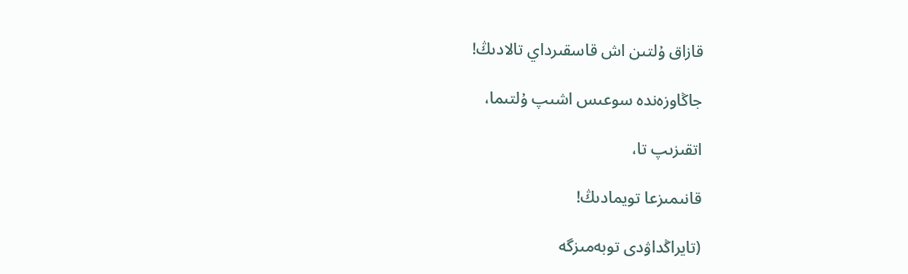قازاق ۇلتىن اش قاسقىرداي تالادىڭ!

جاڭاوزەندە سوعىس اشىپ ۇلتىما،

اتقىزىپ تا،

قانىمىزعا تويمادىڭ!

(تايراڭداۋدى توبەمىزگە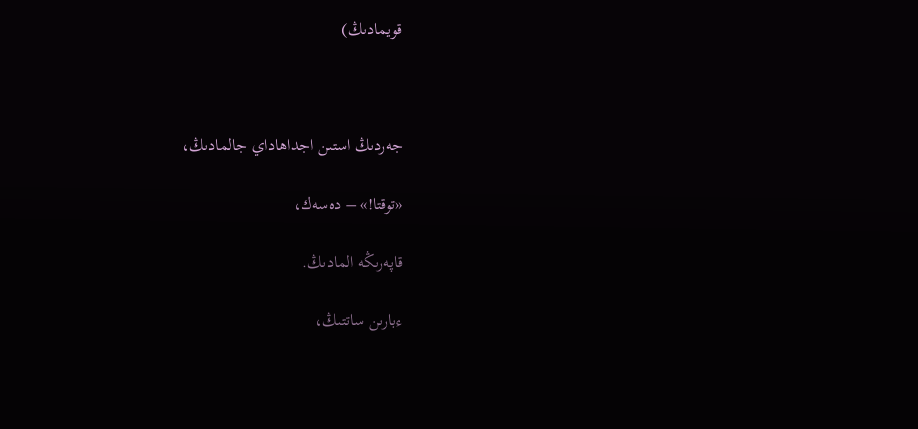قويمادىڭ)



جەردىڭ استىن اجداھاداي جالمادىڭ،

«توقتا!» – دەسەك،

قاپەرىڭە المادىڭ.

ءبارىن ساتتىڭ،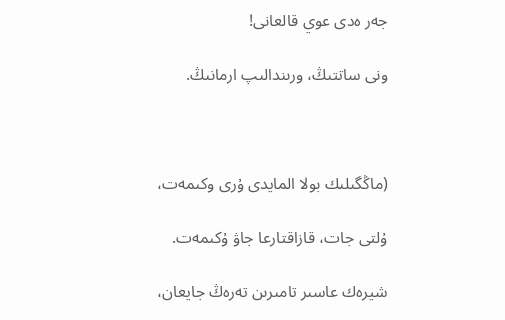جەر ەدى عوي قالعانى!

ونى ساتتىڭ، ورىندالىپ ارمانىڭ.



(ماڭگىلىك بولا المايدى ۇرى وكىمەت،

ۇلتى جات، قازاقتارعا جاۋ ۇكىمەت.

شيرەك عاسىر تامىرىن تەرەڭ جايعان،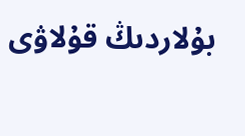بۇلاردىڭ قۇلاۋى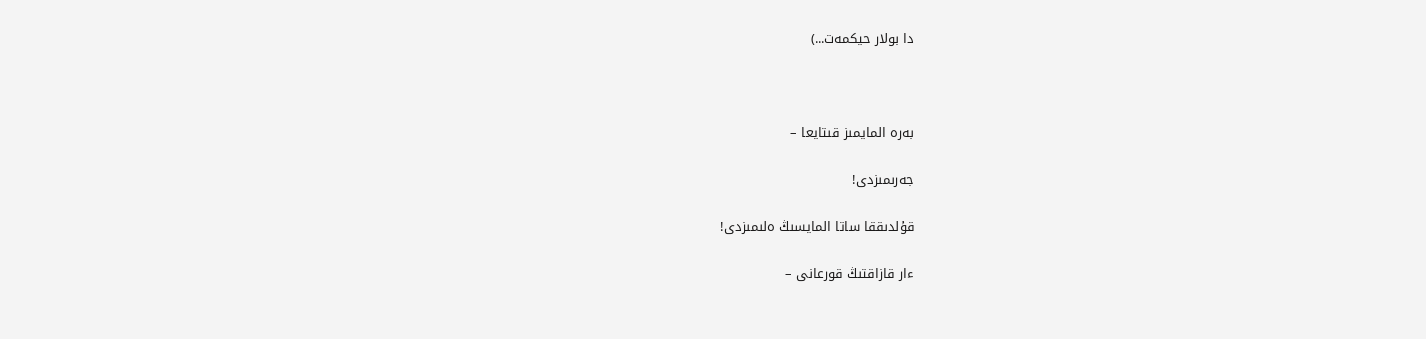دا بولار حيكمەت...)



بەرە المايمىز قىتايعا –

جەرىمىزدى!

قۇلدىققا ساتا المايسىڭ ەلىمىزدى!

ءار قازاقتىڭ قورعانى –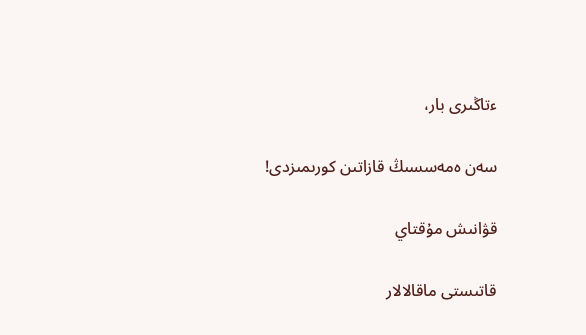ءتاڭىرى بار،

سەن ەمەسسىڭ قازاتىن كورىمىزدى!

قۋانىش مۇقتاي

قاتىستى ماقالالار